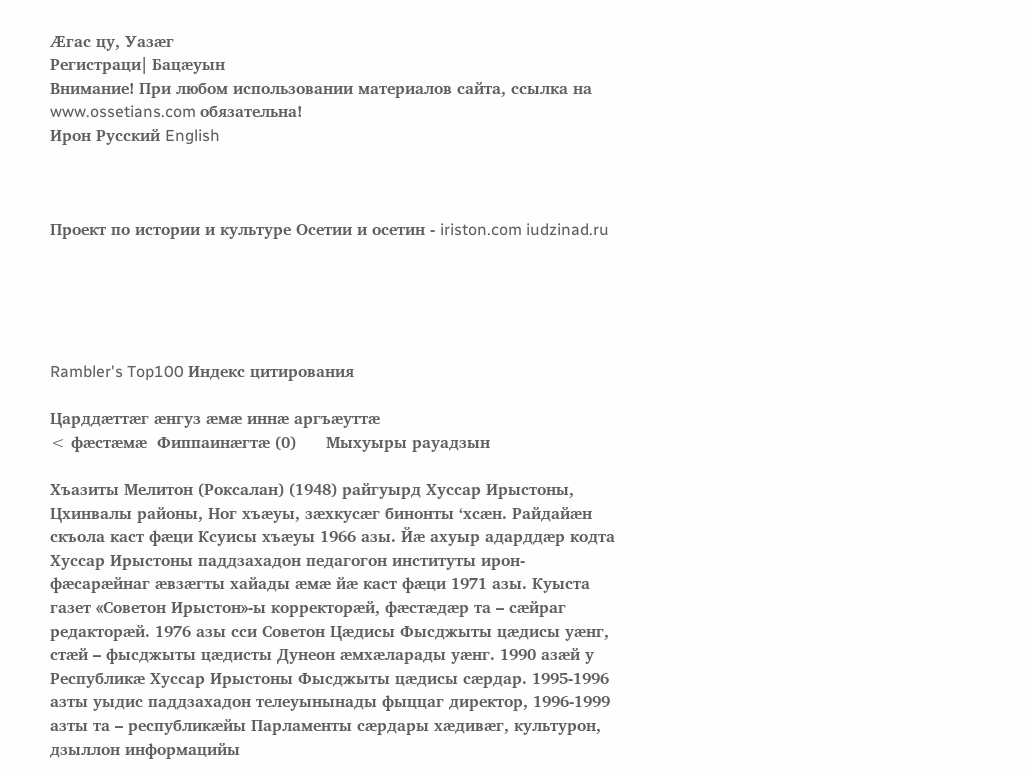Æгас цу, Уазæг
Регистраци| Бацæуын
Внимание! При любом использовании материалов сайта, ссылка на www.ossetians.com обязательна!
Ирон Русский English



Проект по истории и культуре Осетии и осетин - iriston.com iudzinad.ru





Rambler's Top100 Индекс цитирования

Царддæттæг æнгуз æмæ иннæ аргъæуттæ
< фæстæмæ  Фиппаинæгтæ (0)      Мыхуыры рауадзын

Хъазиты Мелитон (Роксалан) (1948) райгуырд Хуссар Ирыстоны, Цхинвалы районы, Ног хъæуы, зæхкусæг бинонты ‘хсæн. Райдайæн скъола каст фæци Ксуисы хъæуы 1966 азы. Йæ ахуыр адарддæр кодта Хуссар Ирыстоны паддзахадон педагогон институты ирон-фæсарæйнаг æвзæгты хайады æмæ йæ каст фæци 1971 азы. Куыста газет «Советон Ирыстон»-ы корректорæй, фæстæдæр та – сæйраг редакторæй. 1976 азы сси Советон Цæдисы Фысджыты цæдисы уæнг, стæй – фысджыты цæдисты Дунеон æмхæларады уæнг. 1990 азæй у Республикæ Хуссар Ирыстоны Фысджыты цæдисы сæрдар. 1995-1996 азты уыдис паддзахадон телеуынынады фыццаг директор, 1996-1999 азты та – республикæйы Парламенты сæрдары хæдивæг, культурон, дзыллон информацийы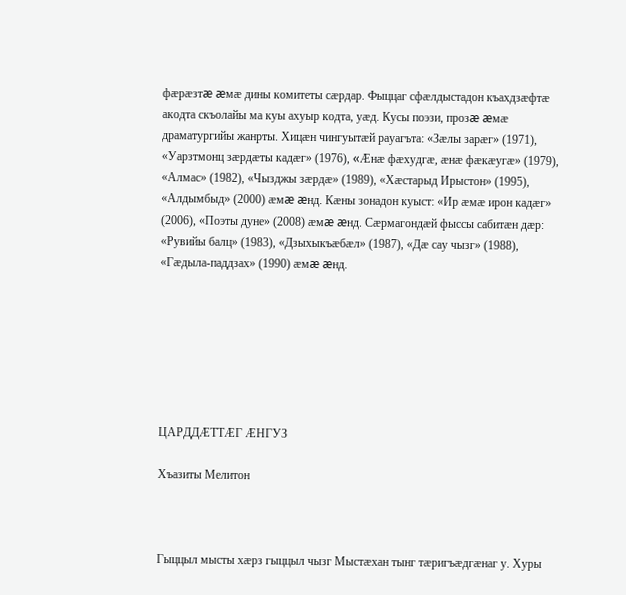фæрæзтæ æмæ дины комитеты сæрдар. Фыццаг сфæлдыстадон къахдзæфтæ акодта скъолайы ма куы ахуыр кодта, уæд. Кусы поэзи, прозæ æмæ драматургийы жанрты. Хицæн чингуытæй рауагъта: «Зæлы зарæг» (1971), «Уарзтмонц зæрдæты кадæг» (1976), «Æнæ фæхудгæ, æнæ фæкæугæ» (1979), «Алмас» (1982), «Чызджы зæрдæ» (1989), «Хæстарыд Ирыстон» (1995), «Алдымбыд» (2000) æмæ æнд. Кæны зонадон куыст: «Ир æмæ ирон кадæг» (2006), «Поэты дуне» (2008) æмæ æнд. Сæрмагондæй фыссы сабитæн дæр: «Рувийы балц» (1983), «Дзыхыкъæбæл» (1987), «Дæ сау чызг» (1988), «Гæдыла-паддзах» (1990) æмæ æнд.







ЦАРДДÆТТÆГ ÆНГУЗ

Хъазиты Мелитон



Гыццыл мысты хæрз гыццыл чызг Мыстæхан тынг тæригъæдгæнаг у. Хуры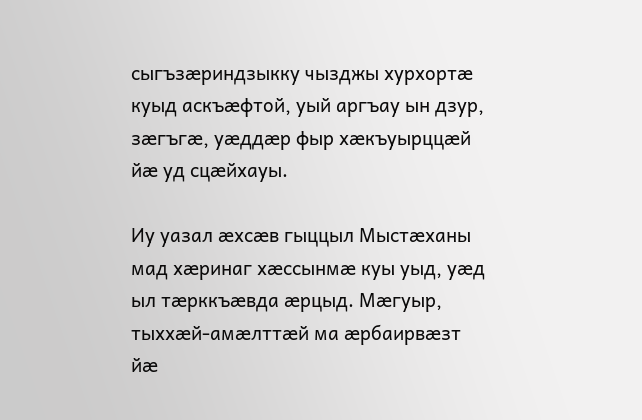сыгъзæриндзыкку чызджы хурхортæ куыд аскъæфтой, уый аргъау ын дзур, зæгъгæ, уæддæр фыр хæкъуырццæй йæ уд сцæйхауы.

Иу уазал æхсæв гыццыл Мыстæханы мад хæринаг хæссынмæ куы уыд, уæд ыл тæрккъæвда æрцыд. Мæгуыр, тыххæй-амæлттæй ма æрбаирвæзт йæ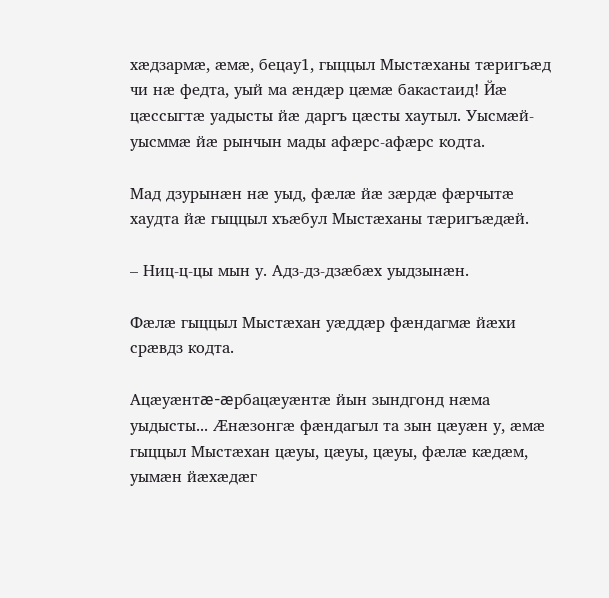хæдзармæ, æмæ, бецау1, гыццыл Мыстæханы тæригъæд чи нæ федта, уый ма æндæр цæмæ бакастаид! Йæ цæссыгтæ уадысты йæ даргъ цæсты хаутыл. Уысмæй-уысммæ йæ рынчын мады афæрс-афæрс кодта.

Мад дзурынæн нæ уыд, фæлæ йæ зæрдæ фæрчытæ хаудта йæ гыццыл хъæбул Мыстæханы тæригъæдæй.

– Ниц-ц-цы мын у. Адз-дз-дзæбæх уыдзынæн.

Фæлæ гыццыл Мыстæхан уæддæр фæндагмæ йæхи срæвдз кодта.

Ацæуæнтæ-æрбацæуæнтæ йын зындгонд нæма уыдысты... Æнæзонгæ фæндагыл та зын цæуæн у, æмæ гыццыл Мыстæхан цæуы, цæуы, цæуы, фæлæ кæдæм, уымæн йæхæдæг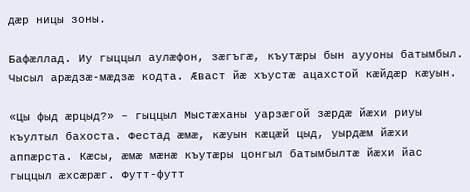дæр ницы зоны.

Бафæллад. Иу гыццыл аулæфон, зæгъгæ, къутæры бын аууоны батымбыл. Чысыл арæдзæ-мæдзæ кодта. Æваст йæ хъустæ ацахстой кæйдæр кæуын.

«Цы фыд æрцыд?» – гыццыл Мыстæханы уарзæгой зæрдæ йæхи риуы къултыл бахоста. Фестад æмæ, кæуын кæцæй цыд, уырдæм йæхи аппæрста. Кæсы, æмæ мæнæ къутæры цонгыл батымбылтæ йæхи йас гыццыл æхсæрæг. Футт-футт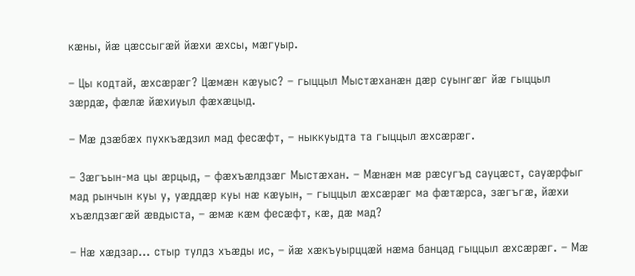кæны, йæ цæссыгæй йæхи æхсы, мæгуыр.

– Цы кодтай, æхсæрæг? Цæмæн кæуыс? – гыццыл Мыстæханæн дæр суынгæг йæ гыццыл зæрдæ, фæлæ йæхиуыл фæхæцыд.

– Мæ дзæбæх пухкъæдзил мад фесæфт, – ныккуыдта та гыццыл æхсæрæг.

– Зæгъын-ма цы æрцыд, – фæхъæлдзæг Мыстæхан. – Мæнæн мæ рæсугъд сауцæст, сауæрфыг мад рынчын куы у, уæддæр куы нæ кæуын, – гыццыл æхсæрæг ма фæтæрса, зæгъгæ, йæхи хъæлдзæгæй æвдыста, – æмæ кæм фесæфт, кæ, дæ мад?

– Нæ хæдзар... стыр тулдз хъæды ис, – йæ хæкъуырццæй нæма банцад гыццыл æхсæрæг. – Мæ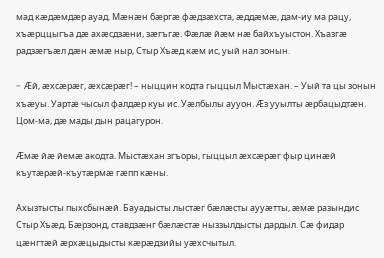мад кæдæмдæр ауад. Мæнæн бæргæ фæдзæхста, æддæмæ, дам-иу ма рацу, хъæрццыгъа дæ ахæсдзæни, зæгъгæ. Фæлæ йæм нæ байхъуыстон. Хъазгæ радзæгъæл дæн æмæ ныр, Стыр Хъæд кæм ис, уый нал зонын.

– Æй, æхсæрæг, æхсæрæг! – ныццин кодта гыццыл Мыстæхан. – Уый та цы зонын хъæуы. Уартæ чысыл фалдæр куы ис. Уæлбылы аууон. Æз ууылты æрбацыдтæн. Цом-ма, дæ мады дын рацагурон.

Æмæ йæ йемæ акодта. Мыстæхан згъоры, гыццыл æхсæрæг фыр цинæй къутæрæй-къутæрмæ гæпп кæны.

Ахызтысты пыхсбынæй. Бауадысты лыстæг бæлæсты аууæтты, æмæ разындис Стыр Хъæд. Бæрзонд, ставдзæнг бæлæстæ ныззылдысты дардыл. Сæ фидар цæнгтæй æрхæцыдысты кæрæдзийы уæхсчытыл.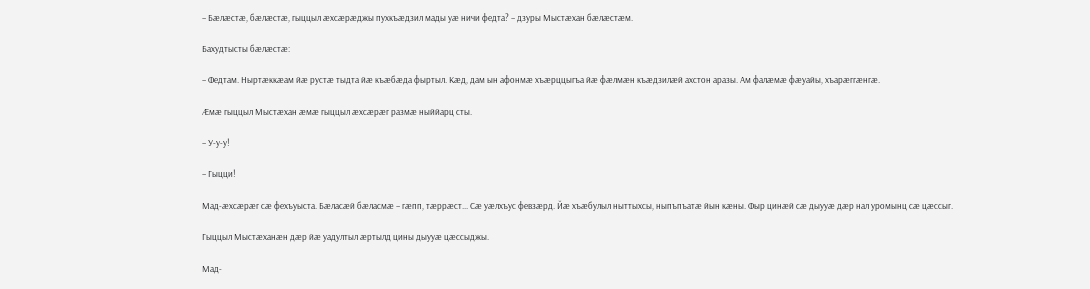– Бæлæстæ, бæлæстæ, гыццыл æхсæрæджы пухкъæдзил мады уæ ничи федта? – дзуры Мыстæхан бæлæстæм.

Бахудтысты бæлæстæ:

– Федтам. Ныртæккæам йæ рустæ тыдта йæ къæбæда фыртыл. Кæд, дам ын афонмæ хъæрццыгъа йæ фæлмæн къæдзилæй ахстон аразы. Ам фалæмæ фæуайы, хъарæггæнгæ.

Æмæ гыццыл Мыстæхан æмæ гыццыл æхсæрæг размæ ныййарц сты.

– У-у-у!

– Гыцци!

Мад-æхсæрæг сæ фехъуыста. Бæласæй бæласмæ – гæпп, тæррæст... Сæ уæлхъус февзæрд. Йæ хъæбулыл ныттыхсы, ныпъпъатæ йын кæны. Фыр цинæй сæ дыууæ дæр нал уромынц сæ цæссыг.

Гыццыл Мыстæханæн дæр йæ уадултыл æртылд цины дыууæ цæссыджы.

Мад-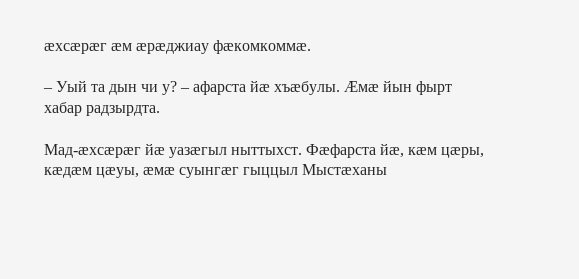æхсæрæг æм æрæджиау фæкомкоммæ.

– Уый та дын чи у? – афарста йæ хъæбулы. Æмæ йын фырт хабар радзырдта.

Мад-æхсæрæг йæ уазæгыл ныттыхст. Фæфарста йæ, кæм цæры, кæдæм цæуы, æмæ суынгæг гыццыл Мыстæханы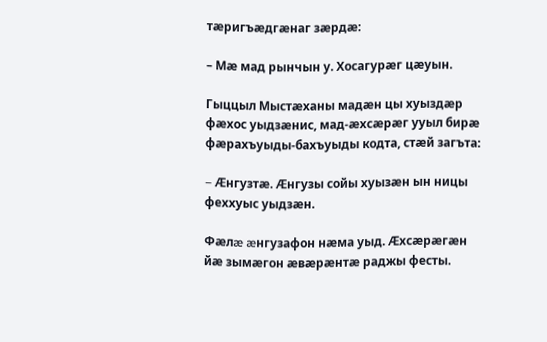тæригъæдгæнаг зæрдæ:

– Мæ мад рынчын у. Хосагурæг цæуын.

Гыццыл Мыстæханы мадæн цы хуыздæр фæхос уыдзæнис, мад-æхсæрæг ууыл бирæ фæрахъуыды-бахъуыды кодта, стæй загъта:

– Æнгузтæ. Æнгузы сойы хуызæн ын ницы феххуыс уыдзæн.

Фæлæ æнгузафон нæма уыд. Æхсæрæгæн йæ зымæгон æвæрæнтæ раджы фесты.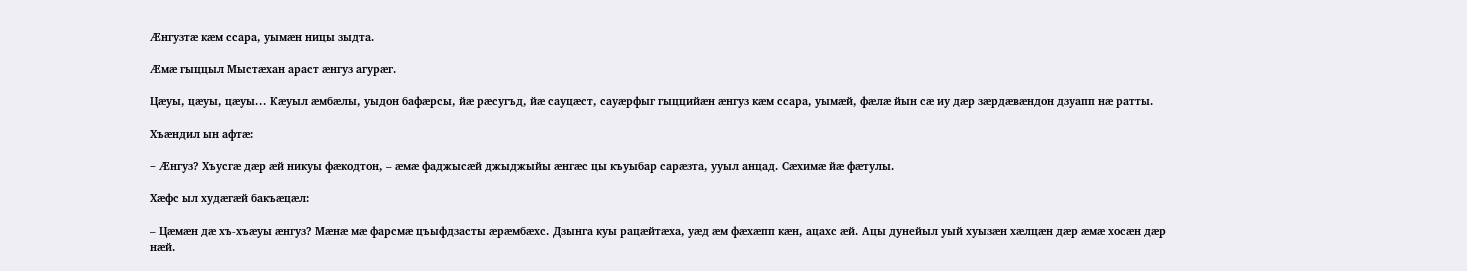Æнгузтæ кæм ссара, уымæн ницы зыдта.

Æмæ гыццыл Мыстæхан араст æнгуз агурæг.

Цæуы, цæуы, цæуы... Кæуыл æмбæлы, уыдон бафæрсы, йæ рæсугъд, йæ сауцæст, сауæрфыг гыццийæн æнгуз кæм ссара, уымæй, фæлæ йын сæ иу дæр зæрдæвæндон дзуапп нæ ратты.

Хъæндил ын афтæ:

– Æнгуз? Хъусгæ дæр æй никуы фæкодтон, – æмæ фаджысæй джыджыйы æнгæс цы къуыбар сарæзта, ууыл анцад. Сæхимæ йæ фæтулы.

Хæфс ыл худæгæй бакъæцæл:

– Цæмæн дæ хъ-хъæуы æнгуз? Мæнæ мæ фарсмæ цъыфдзасты æрæмбæхс. Дзынга куы рацæйтæха, уæд æм фæхæпп кæн, ацахс æй. Ацы дунейыл уый хуызæн хæлцæн дæр æмæ хосæн дæр нæй.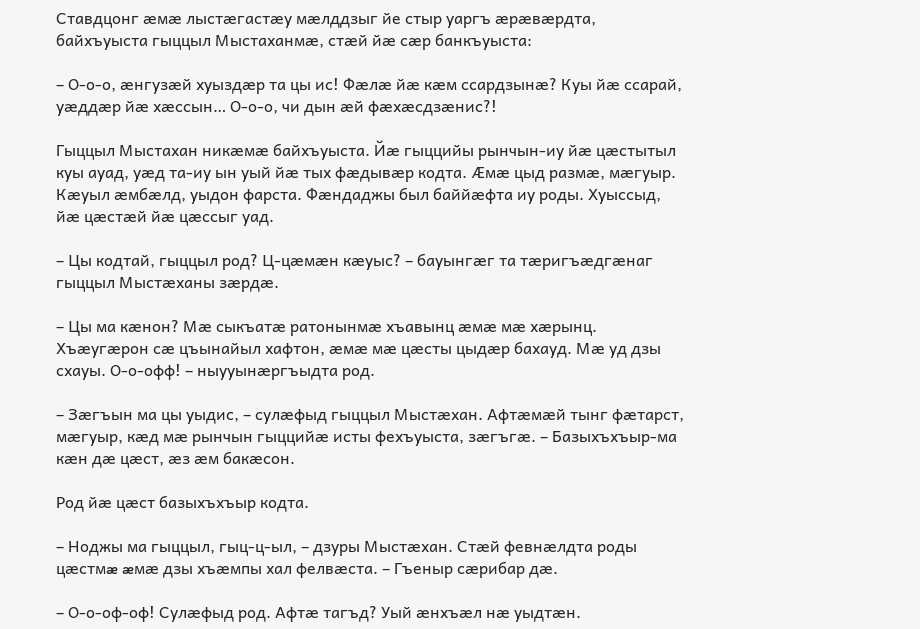Ставдцонг æмæ лыстæгастæу мæлддзыг йе стыр уаргъ æрæвæрдта, байхъуыста гыццыл Мыстаханмæ, стæй йæ сæр банкъуыста:

– О-о-о, æнгузæй хуыздæр та цы ис! Фæлæ йæ кæм ссардзынæ? Куы йæ ссарай, уæддæр йæ хæссын… О-о-о, чи дын æй фæхæсдзæнис?!

Гыццыл Мыстахан никæмæ байхъуыста. Йæ гыццийы рынчын-иу йæ цæстытыл куы ауад, уæд та-иу ын уый йæ тых фæдывæр кодта. Æмæ цыд размæ, мæгуыр. Кæуыл æмбæлд, уыдон фарста. Фæндаджы был баййæфта иу роды. Хуыссыд, йæ цæстæй йæ цæссыг уад.

– Цы кодтай, гыццыл род? Ц-цæмæн кæуыс? – бауынгæг та тæригъæдгæнаг гыццыл Мыстæханы зæрдæ.

– Цы ма кæнон? Мæ сыкъатæ ратонынмæ хъавынц æмæ мæ хæрынц. Хъæугæрон сæ цъынайыл хафтон, æмæ мæ цæсты цыдæр бахауд. Мæ уд дзы схауы. О-о-офф! – ныууынæргъыдта род.

– Зæгъын ма цы уыдис, – сулæфыд гыццыл Мыстæхан. Афтæмæй тынг фæтарст, мæгуыр, кæд мæ рынчын гыццийæ исты фехъуыста, зæгъгæ. – Базыхъхъыр-ма кæн дæ цæст, æз æм бакæсон.

Род йæ цæст базыхъхъыр кодта.

– Ноджы ма гыццыл, гыц-ц-ыл, – дзуры Мыстæхан. Стæй февнæлдта роды цæстмæ æмæ дзы хъæмпы хал фелвæста. – Гъеныр сæрибар дæ.

– О-о-оф-оф! Сулæфыд род. Афтæ тагъд? Уый æнхъæл нæ уыдтæн.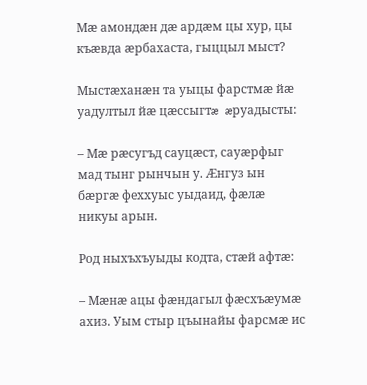Мæ амондæн дæ ардæм цы хур, цы къæвда æрбахаста, гыццыл мыст?

Мыстæханæн та уыцы фарстмæ йæ уадултыл йæ цæссыгтæ æруадысты:

– Мæ рæсугъд сауцæст, сауæрфыг мад тынг рынчын у. Æнгуз ын бæргæ феххуыс уыдаид, фæлæ никуы арын.

Род ныхъхъуыды кодта, стæй афтæ:

– Мæнæ ацы фæндагыл фæсхъæумæ ахиз. Уым стыр цъынайы фарсмæ ис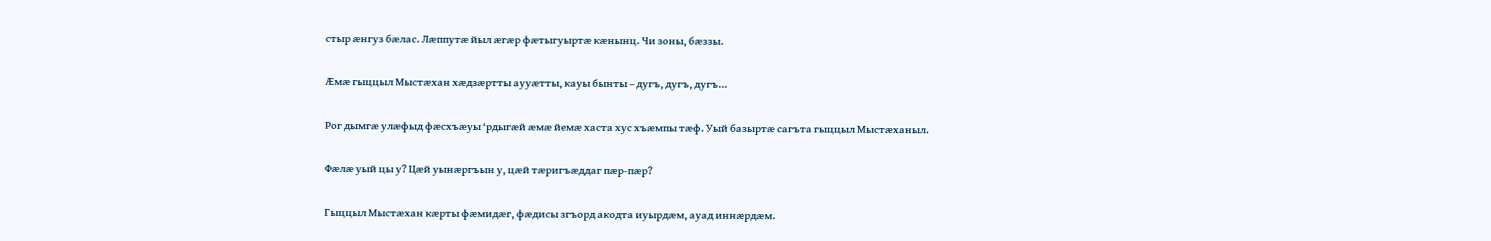стыр æнгуз бæлас. Лæппутæ йыл æгæр фæтыгуыртæ кæнынц. Чи зоны, бæззы.

Æмæ гыццыл Мыстæхан хæдзæртты аууæтты, кауы бынты – дугъ, дугъ, дугъ...

Рог дымгæ улæфыд фæсхъæуы ‘рдыгæй æмæ йемæ хаста хус хъæмпы тæф. Уый базыртæ сагъта гыццыл Мыстæханыл.

Фæлæ уый цы у? Цæй уынæргъын у, цæй тæригъæддаг пæр-пæр?

Гыццыл Мыстæхан кæрты фæмидæг, фæдисы згъорд акодта иуырдæм, ауад иннæрдæм.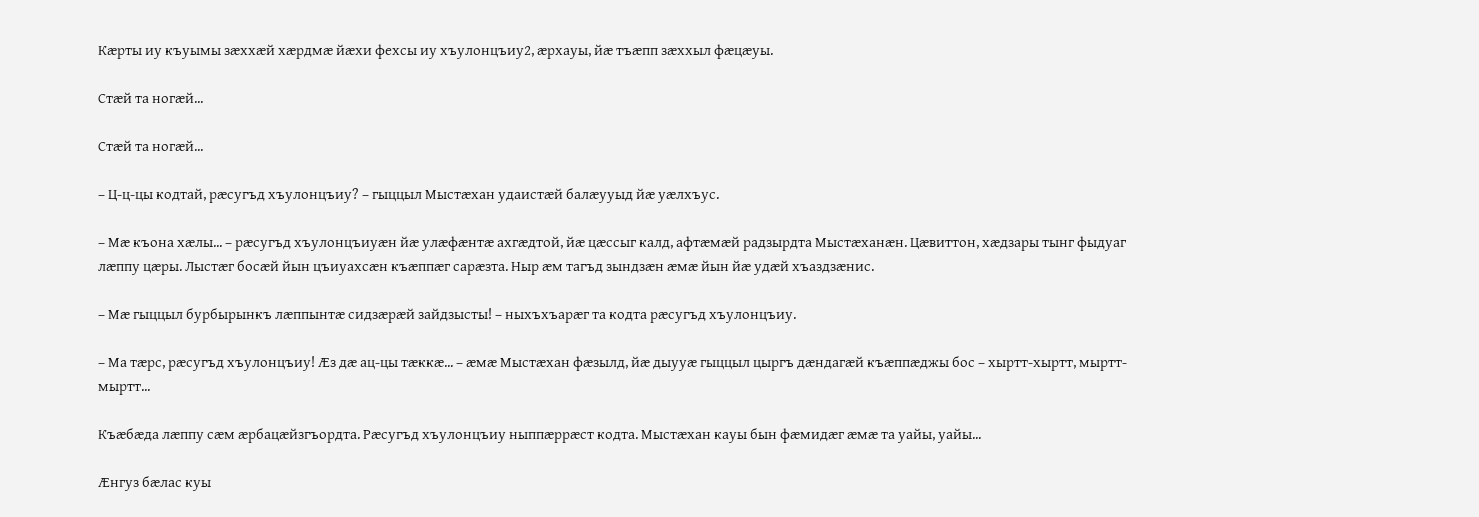Кæрты иу къуымы зæххæй хæрдмæ йæхи фехсы иу хъулонцъиу2, æрхауы, йæ тъæпп зæххыл фæцæуы.

Стæй та ногæй...

Стæй та ногæй...

– Ц-ц-цы кодтай, рæсугъд хъулонцъиу? – гыццыл Мыстæхан удаистæй балæууыд йæ уæлхъус.

– Мæ къона хæлы... – рæсугъд хъулонцъиуæн йæ улæфæнтæ ахгæдтой, йæ цæссыг калд, афтæмæй радзырдта Мыстæханæн. Цæвиттон, хæдзары тынг фыдуаг лæппу цæры. Лыстæг босæй йын цъиуахсæн къæппæг сарæзта. Ныр æм тагъд зындзæн æмæ йын йæ удæй хъаздзæнис.

– Мæ гыццыл бурбырынкъ лæппынтæ сидзæрæй зайдзысты! – ныхъхъарæг та кодта рæсугъд хъулонцъиу.

– Ма тæрс, рæсугъд хъулонцъиу! Æз дæ ац-цы тæккæ... – æмæ Мыстæхан фæзылд, йæ дыууæ гыццыл цыргъ дæндагæй къæппæджы бос – хыртт-хыртт, мыртт-мыртт...

Къæбæда лæппу сæм æрбацæйзгъордта. Рæсугъд хъулонцъиу ныппæррæст кодта. Мыстæхан кауы бын фæмидæг æмæ та уайы, уайы...

Æнгуз бæлас куы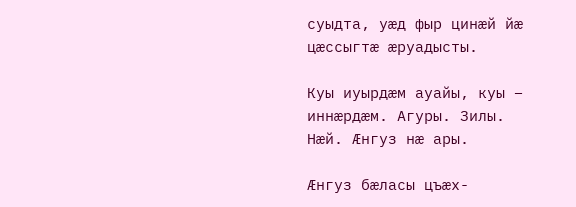суыдта, уæд фыр цинæй йæ цæссыгтæ æруадысты.

Куы иуырдæм ауайы, куы – иннæрдæм. Агуры. Зилы. Нæй. Æнгуз нæ ары.

Æнгуз бæласы цъæх-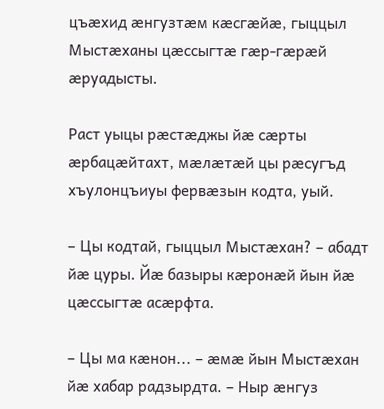цъæхид æнгузтæм кæсгæйæ, гыццыл Мыстæханы цæссыгтæ гæр-гæрæй æруадысты.

Раст уыцы рæстæджы йæ сæрты æрбацæйтахт, мæлæтæй цы рæсугъд хъулонцъиуы фервæзын кодта, уый.

– Цы кодтай, гыццыл Мыстæхан? – абадт йæ цуры. Йæ базыры кæронæй йын йæ цæссыгтæ асæрфта.

– Цы ма кæнон... – æмæ йын Мыстæхан йæ хабар радзырдта. – Ныр æнгуз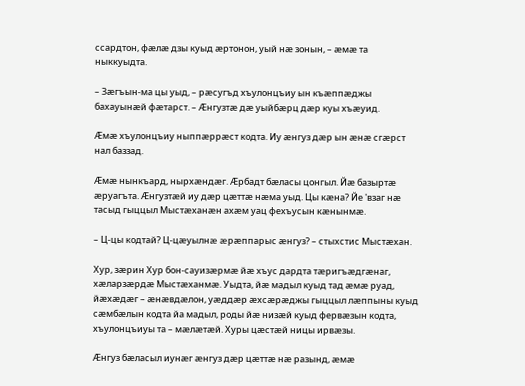ссардтон, фæлæ дзы куыд æртонон, уый нæ зонын, – æмæ та ныккуыдта.

– Зæгъын-ма цы уыд, – рæсугъд хъулонцъиу ын къæппæджы бахауынæй фæтарст. – Æнгузтæ дæ уыйбæрц дæр куы хъæуид.

Æмæ хъулонцъиу ныппæррæст кодта. Иу æнгуз дæр ын æнæ сгæрст нал баззад.

Æмæ нынкъард, нырхæндæг. Æрбадт бæласы цонгыл. Йæ базыртæ æруагъта. Æнгузтæй иу дæр цæттæ нæма уыд. Цы кæна? Йе 'взаг нæ тасыд гыццыл Мыстæханæн ахæм уац фехъусын кæнынмæ.

– Ц-цы кодтай? Ц-цæуылнæ æрæппарыс æнгуз? – стыхстис Мыстæхан.

Хур, зæрин Хур бон-сауизæрмæ йæ хъус дардта тæригъæдгæнаг, хæларзæрдæ Мыстæханмæ. Уыдта, йæ мадыл куыд тад æмæ руад, йæхæдæг – æнæвдæлон, уæддæр æхсæрæджы гыццыл лæппыны куыд сæмбæлын кодта йа мадыл, роды йæ низæй куыд фервæзын кодта, хъулонцъиуы та – мæлæтæй. Хуры цæстæй ницы ирвæзы.

Æнгуз бæласыл иунæг æнгуз дæр цæттæ нæ разынд, æмæ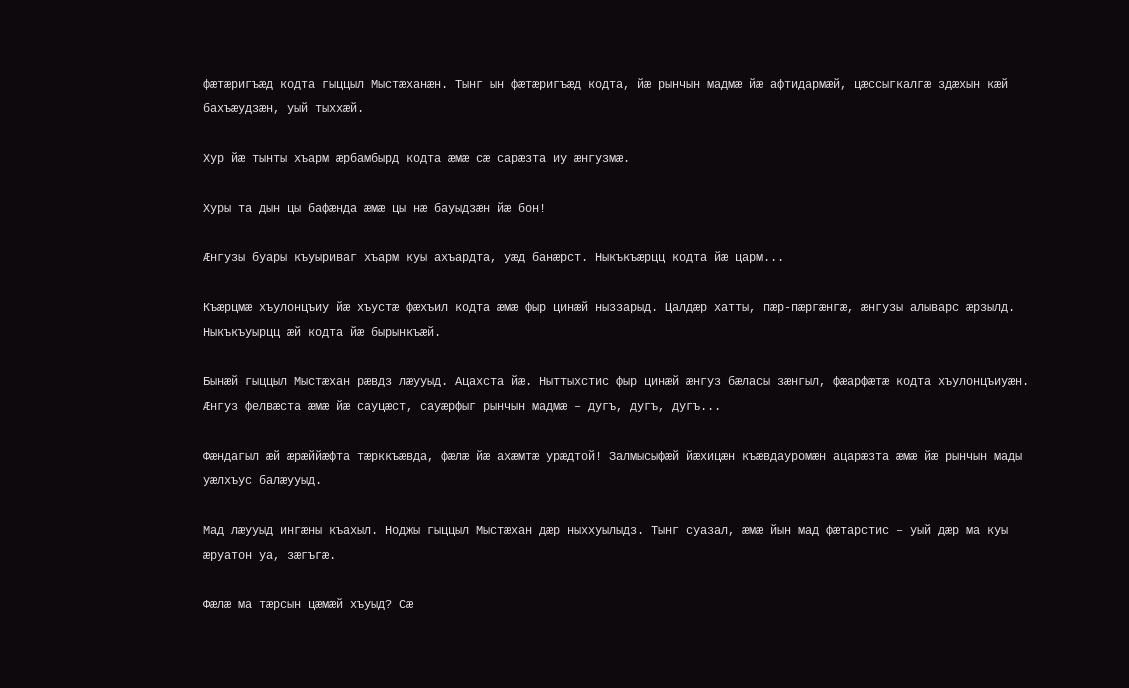фæтæригъæд кодта гыццыл Мыстæханæн. Тынг ын фæтæригъæд кодта, йæ рынчын мадмæ йæ афтидармæй, цæссыгкалгæ здæхын кæй бахъæудзæн, уый тыххæй.

Хур йæ тынты хъарм æрбамбырд кодта æмæ сæ сарæзта иу æнгузмæ.

Хуры та дын цы бафæнда æмæ цы нæ бауыдзæн йæ бон!

Æнгузы буары къуыриваг хъарм куы ахъардта, уæд банæрст. Ныкъкъæрцц кодта йæ царм...

Къæрцмæ хъулонцъиу йæ хъустæ фæхъил кодта æмæ фыр цинæй ныззарыд. Цалдæр хатты, пæр-пæргæнгæ, æнгузы алыварс æрзылд. Ныкъкъуырцц æй кодта йæ бырынкъæй.

Бынæй гыццыл Мыстæхан рæвдз лæууыд. Ацахста йæ. Ныттыхстис фыр цинæй æнгуз бæласы зæнгыл, фæарфæтæ кодта хъулонцъиуæн. Æнгуз фелвæста æмæ йæ сауцæст, сауæрфыг рынчын мадмæ – дугъ, дугъ, дугъ...

Фæндагыл æй æрæййæфта тæрккъæвда, фæлæ йæ ахæмтæ урæдтой! Залмысыфæй йæхицæн къæвдауромæн ацарæзта æмæ йæ рынчын мады уæлхъус балæууыд.

Мад лæууыд ингæны къахыл. Ноджы гыццыл Мыстæхан дæр ныххуылыдз. Тынг суазал, æмæ йын мад фæтарстис – уый дæр ма куы æруатон уа, зæгъгæ.

Фæлæ ма тæрсын цæмæй хъуыд? Сæ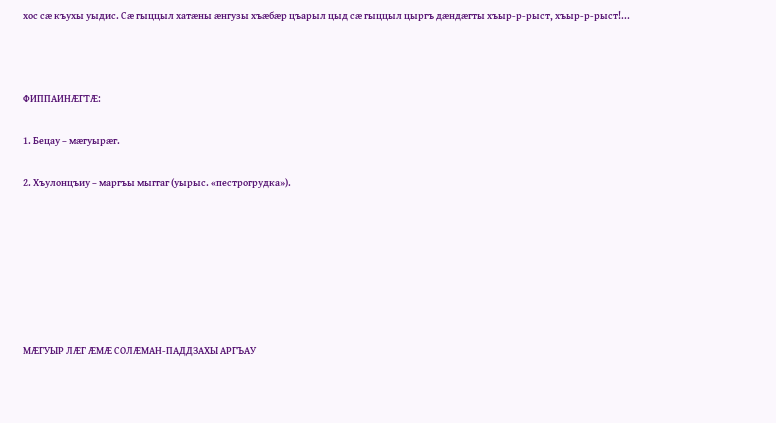хос сæ къухы уыдис. Сæ гыццыл хатæны æнгузы хъæбæр цъарыл цыд сæ гыццыл цыргъ дæндæгты хъыр-р-рыст, хъыр-р-рыст!...



ФИППАИНÆГТÆ:

1. Бецау – мæгуырæг.

2. Хъулонцъиу – маргъы мыггаг (уырыс. «пестрогрудка»).







МÆГУЫР ЛÆГ ÆМÆ СОЛÆМАН-ПАДДЗАХЫ АРГЪАУ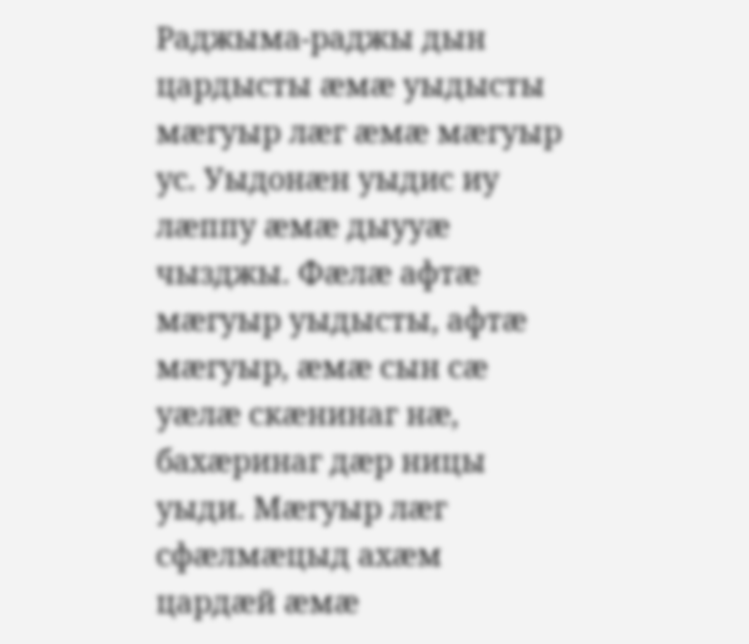Раджыма-раджы дын цардысты æмæ уыдысты мæгуыр лæг æмæ мæгуыр ус. Уыдонæн уыдис иу лæппу æмæ дыууæ чызджы. Фæлæ афтæ мæгуыр уыдысты, афтæ мæгуыр, æмæ сын сæ уæлæ скæнинаг нæ, бахæринаг дæр ницы уыди. Мæгуыр лæг сфæлмæцыд ахæм цардæй æмæ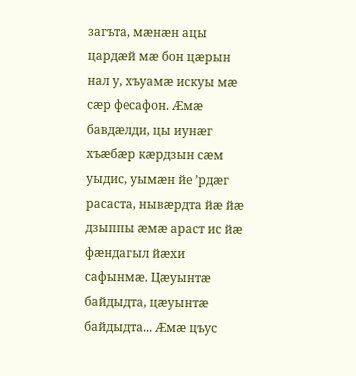загъта, мæнæн ацы цардæй мæ бон цæрын нал у, хъуамæ искуы мæ сæр фесафон. Æмæ бавдæлди, цы иунæг хъæбæр кæрдзын сæм уыдис, уымæн йе ’рдæг расаста, нывæрдта йæ йæ дзыппы æмæ араст ис йæ фæндагыл йæхи сафынмæ. Цæуынтæ байдыдта, цæуынтæ байдыдта... Æмæ цъус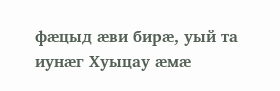фæцыд æви бирæ, уый та иунæг Хуыцау æмæ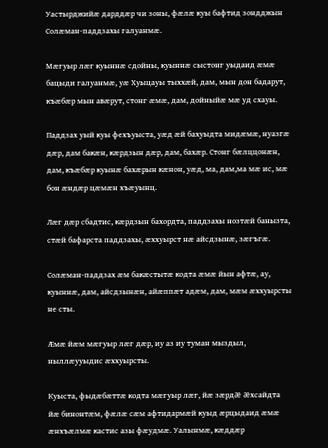Уастырджийæ дарддæр чи зоны, фæлæ куы бафтид зондджын Солæман-паддзахы галуанмæ.

Мæгуыр лæг куыннæ сдойны, куыннæ сыстонг уыдаид æмæ бацыди галуанмæ, уæ Хуыцауы тыххæй, дам, мын дон бадарут, къæбæр мын авæрут, стонг æмæ, дам, дойныйæ мæ уд схауы.

Паддзах уый куы фехъуыста, уæд æй бахуыдта мидæмæ, нуазгæ дæр, дам бакæн, кæрдзын дæр, дам, бахæр. Стонг бæлццонæн, дам, къæбæр куынæ бахæрын кæнон, уæд, ма, дам,ма мæ ис, мæ бон æндæр цæмæн хъæуынц.

Лæг дæр сбадтис, кæрдзын бахордта, паддзахы нозтæй банызта, стæй бафарста паддзахы, æххуырст нæ айсдзынæ, зæгъгæ.

Солæман-паддзах æм бакæстытæ кодта æмæ йын афтæ, ау, куыннæ, дам, айсдзынæн, айæппæт адæм, дам, мæм æххуырсты не сты.

Æмæ йæм мæгуыр лæг дæр, иу аз иу туман мыздыл, ныллæууыдис æххуырсты.

Куыста, фыдæбæттæ кодта мæгуыр лæг, йæ зæрдæ æхсайдта йæ бинонтæм, фæлæ сæм афтидармæй куыд æрцыдаид æмæ æнхъæлмæ кастис азы фæудмæ. Уалынмæ, кæддæр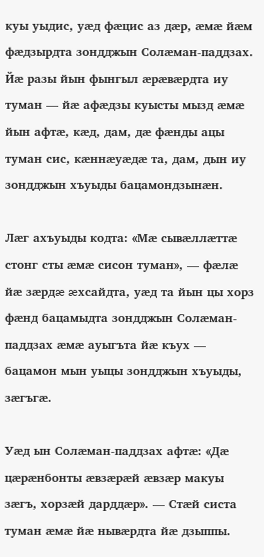куы уыдис, уæд фæцис аз дæр, æмæ йæм фæдзырдта зондджын Солæман-паддзах. Йæ разы йын фынгыл æрæвæрдта иу туман — йæ афæдзы куысты мызд æмæ йын афтæ, кæд, дам, дæ фæнды ацы туман сис, кæннæуæдæ та, дам, дын иу зондджын хъуыды бацамондзынæн.

Лæг ахъуыды кодта: «Мæ сывæллæттæ стонг сты æмæ сисон туман», — фæлæ йæ зæрдæ æхсайдта, уæд та йын цы хорз фæнд бацамыдта зондджын Солæман-паддзах æмæ ауыгъта йæ къух — бацамон мын уыцы зондджын хъуыды, зæгъгæ.

Уæд ын Солæман-паддзах афтæ: «Дæ цæрæнбонты æвзæрæй æвзæр макуы зæгъ, хорзæй дарддæр». — Стæй систа туман æмæ йæ нывæрдта йæ дзыппы.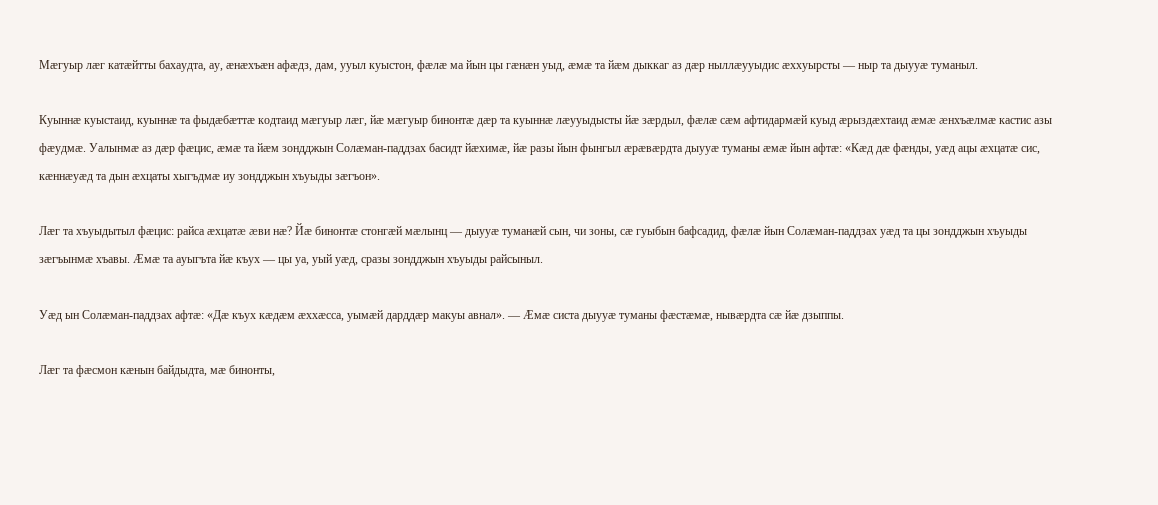Мæгуыр лæг катæйтты бахаудта, ау, æнæхъæн афæдз, дам, ууыл куыстон, фæлæ ма йын цы гæнæн уыд, æмæ та йæм дыккаг аз дæр ныллæууыдис æххуырсты — ныр та дыууæ туманыл.

Куыннæ куыстаид, куыннæ та фыдæбæттæ кодтаид мæгуыр лæг, йæ мæгуыр бинонтæ дæр та куыннæ лæууыдысты йæ зæрдыл, фæлæ сæм афтидармæй куыд æрыздæхтаид æмæ æнхъæлмæ кастис азы фæудмæ. Уалынмæ аз дæр фæцис, æмæ та йæм зондджын Солæман-паддзах басидт йæхимæ, йæ разы йын фынгыл æрæвæрдта дыууæ туманы æмæ йын афтæ: «Кæд дæ фæнды, уæд ацы æхцатæ сис, кæннæуæд та дын æхцаты хыгъдмæ иу зондджын хъуыды зæгъон».

Лæг та хъуыдытыл фæцис: райса æхцатæ æви нæ? Йæ бинонтæ стонгæй мæлынц — дыууæ туманæй сын, чи зоны, сæ гуыбын бафсадид, фæлæ йын Солæман-паддзах уæд та цы зондджын хъуыды зæгъынмæ хъавы. Æмæ та ауыгъта йæ къух — цы уа, уый уæд, сразы зондджын хъуыды райсыныл.

Уæд ын Солæман-паддзах афтæ: «Дæ къух кæдæм æххæсса, уымæй дарддæр макуы авнал». — Æмæ систа дыууæ туманы фæстæмæ, нывæрдта сæ йæ дзыппы.

Лæг та фæсмон кæнын байдыдта, мæ бинонты,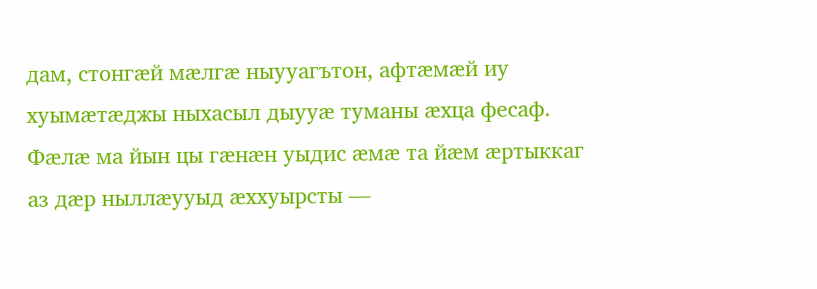дам, стонгæй мæлгæ ныууагътон, афтæмæй иу хуымæтæджы ныхасыл дыууæ туманы æхца фесаф. Фæлæ ма йын цы гæнæн уыдис æмæ та йæм æртыккаг аз дæр ныллæууыд æххуырсты —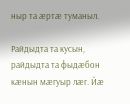ныр та æртæ туманыл.

Райдыдта та кусын, райдыдта та фыдæбон кæнын мæгуыр лæг. Йæ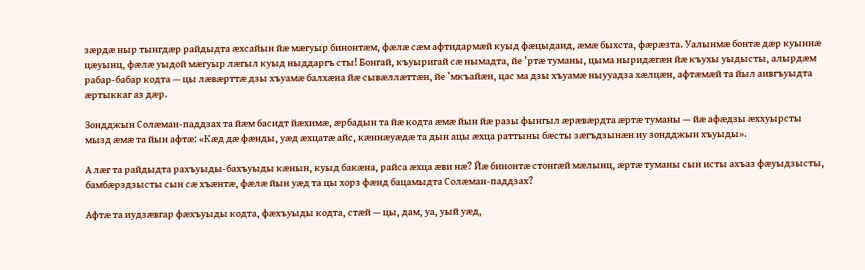зæрдæ ныр тынгдæр райдыдта æхсайын йæ мæгуыр бинонтæм, фæлæ сæм афтидармæй куыд фæцыдаид, æмæ быхста, фæрæзта. Уалынмæ бонтæ дæр куыннæ цæуынц, фæлæ уыдой мæгуыр лæгыл куыд ныддаргъ сты! Бонгай, къуыригай сæ нымадта, йе ’ртæ туманы, цыма ныридæгæн йæ къухы уыдысты, алырдæм рабар-бабар кодта — цы лæвæрттæ дзы хъуамæ балхæна йæ сывæллæттæн, йе ’мкъайæн, цас ма дзы хъуамæ ныууадза хæлцæн, афтæмæй та йыл аивгъуыдта æртыккаг аз дæр.

Зондджын Солæман-паддзах та йæм басидт йæхимæ, æрбадын та йæ кодта æмæ йын йæ разы фынгыл æрæвæрдта æртæ туманы — йæ афæдзы æххуырсты мызд æмæ та йын афтæ: «Кæд дæ фæнды, уæд æхцатæ айс, кæннæуæдæ та дын ацы æхца раттыны бæсты зæгъдзынæн иу зондджын хъуыды».

А лæг та райдыдта рахъуыды-бахъуыды кæнын, куыд бакæна, райса æхца æви нæ? Йæ бинонтæ стонгæй мæлынц, æртæ туманы сын исты ахъаз фæуыдзысты, бамбæрздзысты сын сæ хъæнтæ, фæлæ йын уæд та цы хорз фæнд бацамыдта Солæман-паддзах?

Афтæ та иудзæвгар фæхъуыды кодта, фæхъуыды кодта, стæй — цы, дам, уа, уый уæд,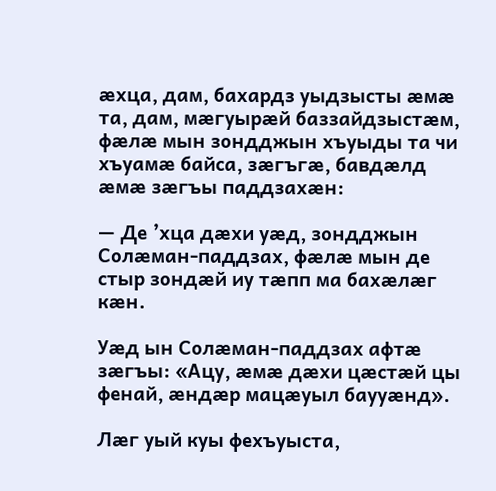æхца, дам, бахардз уыдзысты æмæ та, дам, мæгуырæй баззайдзыстæм, фæлæ мын зондджын хъуыды та чи хъуамæ байса, зæгъгæ, бавдæлд æмæ зæгъы паддзахæн:

— Де ’хца дæхи уæд, зондджын Солæман-паддзах, фæлæ мын де стыр зондæй иу тæпп ма бахæлæг кæн.

Уæд ын Солæман-паддзах афтæ зæгъы: «Ацу, æмæ дæхи цæстæй цы фенай, æндæр мацæуыл баууæнд».

Лæг уый куы фехъуыста,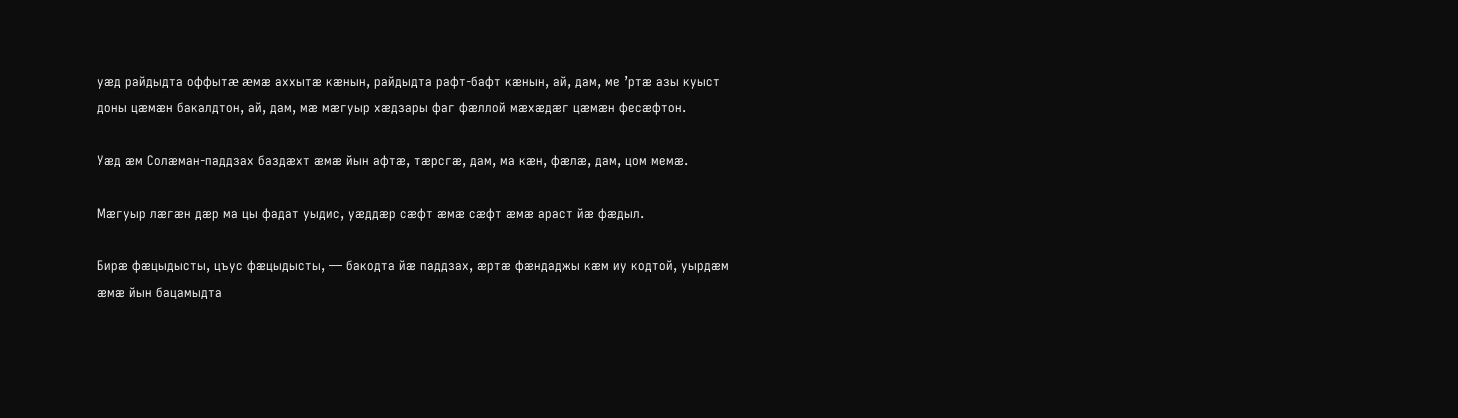уæд райдыдта оффытæ æмæ аххытæ кæнын, райдыдта рафт-бафт кæнын, ай, дам, ме ’ртæ азы куыст доны цæмæн бакалдтон, ай, дам, мæ мæгуыр хæдзары фаг фæллой мæхæдæг цæмæн фесæфтон.

Уæд æм Солæман-паддзах баздæхт æмæ йын афтæ, тæрсгæ, дам, ма кæн, фæлæ, дам, цом мемæ.

Мæгуыр лæгæн дæр ма цы фадат уыдис, уæддæр сæфт æмæ сæфт æмæ араст йæ фæдыл.

Бирæ фæцыдысты, цъус фæцыдысты, — бакодта йæ паддзах, æртæ фæндаджы кæм иу кодтой, уырдæм æмæ йын бацамыдта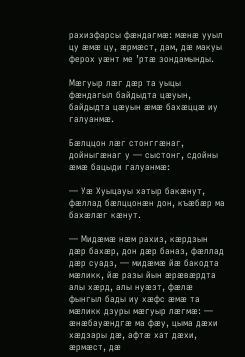рахизфарсы фæндагмæ: мæнæ ууыл цу æмæ цу, æрмæст, дам, дæ макуы ферох уæнт ме ’ртæ зондамынды.

Мæгуыр лæг дæр та уыцы фæндагыл байдыдта цæуын, байдыдта цæуын æмæ бахæццæ иу галуанмæ.

Бæлццон лæг стонггæнаг, дойныгæнаг у — сыстонг, сдойны æмæ бацыди галуанмæ:

— Уæ Хуыцауы хатыр бакæнут, фæллад бæлццонæн дон, къæбæр ма бахæлæг кæнут.

— Мидæмæ нæм рахиз, кæрдзын дæр бахæр, дон дæр баназ, фæллад дæр суадз, — мидæмæ йæ бакодта мæликк, йæ разы йын æрæвæрдта алы хæрд, алы нуæзт, фæлæ фынгыл бады иу хæфс æмæ та мæликк дзуры мæгуыр лæгмæ: — æнæбауæндгæ ма фæу, цыма дæхи хæдзары дæ, афтæ хат дæхи, æрмæст, дæ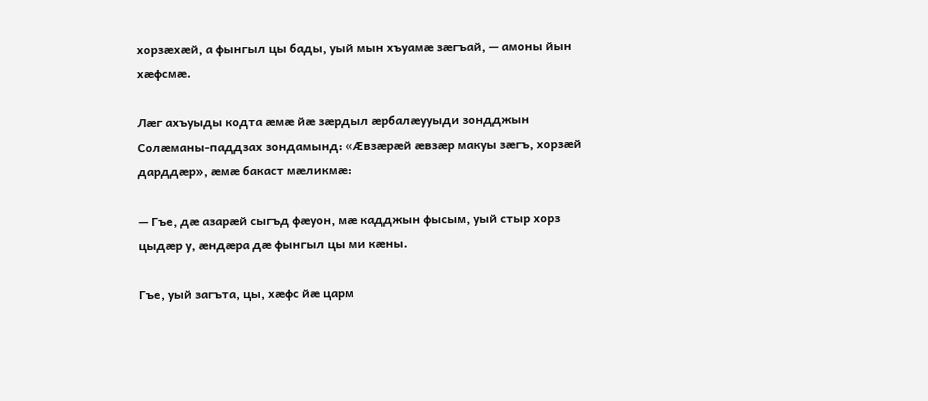хорзæхæй, а фынгыл цы бады, уый мын хъуамæ зæгъай, — амоны йын хæфсмæ.

Лæг ахъуыды кодта æмæ йæ зæрдыл æрбалæууыди зондджын Солæманы-паддзах зондамынд: «Æвзæрæй æвзæр макуы зæгъ, хорзæй дарддæр», æмæ бакаст мæликмæ:

— Гъе, дæ азарæй сыгъд фæуон, мæ кадджын фысым, уый стыр хорз цыдæр у, æндæра дæ фынгыл цы ми кæны.

Гъе, уый загъта, цы, хæфс йæ царм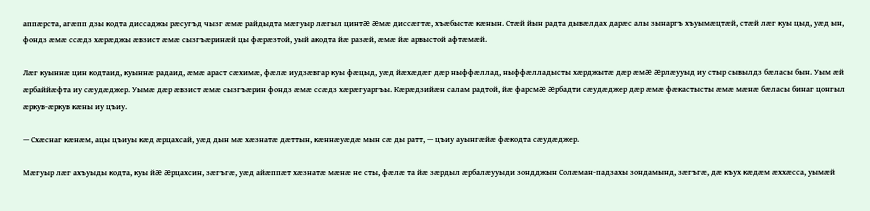аппæрста, агæпп дзы кодта диссаджы рæсугъд чызг æмæ райдыдта мæгуыр лæгыл цинтæ æмæ диссæгтæ, хъæбыстæ кæнын. Стæй йын радта дывæлдах дарæс алы зынаргъ хъуымæцтæй, стæй лæг куы цыд, уæд ын, фондз æмæ ссæдз хæрæджы æвзист æмæ сызгъæринæй цы фæрæзтой, уый акодта йæ разæй, æмæ йæ арвыстой афтæмæй.

Лæг куыннæ цин кодтаид, куыннæ радаид, æмæ араст сæхимæ, фæлæ иудзæвгар куы фæцыд, уæд йæхæдæг дæр ныффæллад, ныффæлладысты хæрджытæ дæр æмæ æрлæууыд иу стыр сывылдз бæласы бын. Уым æй æрбаййæфта иу сæудæджер. Уымæ дæр æвзист æмæ сызгъæрин фондз æмæ ссæдз хæрæгуаргъы. Кæрæдзийæн салам радтой, йæ фарсмæ æрбадти сæудæджер дæр æмæ фæкастысты æмæ мæнæ бæласы бинаг цонгыл æркув-æркув кæны иу цъиу.

— Схæснаг кæнæм, ацы цъиуы кæд æрцахсай, уæд дын мæ хæзнатæ дæттын, кæннæуæдæ мын сæ ды ратт, — цъиу ауынгæйæ фæкодта сæудæджер.

Мæгуыр лæг ахъуыды кодта, куы йæ æрцахсин, зæгъгæ, уæд айæппæт хæзнатæ мæнæ не сты, фæлæ та йæ зæрдыл æрбалæууыди зондджын Солæман-падзахы зондамынд, зæгъгæ, дæ къух кæдæм æххæсса, уымæй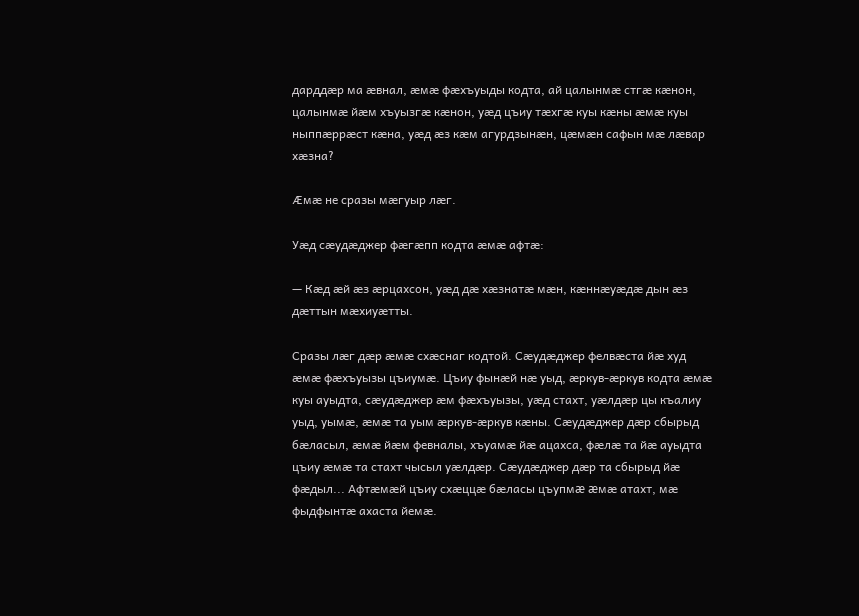дарддæр ма æвнал, æмæ фæхъуыды кодта, ай цалынмæ стгæ кæнон, цалынмæ йæм хъуызгæ кæнон, уæд цъиу тæхгæ куы кæны æмæ куы ныппæррæст кæна, уæд æз кæм агурдзынæн, цæмæн сафын мæ лæвар хæзна?

Æмæ не сразы мæгуыр лæг.

Уæд сæудæджер фæгæпп кодта æмæ афтæ:

— Кæд æй æз æрцахсон, уæд дæ хæзнатæ мæн, кæннæуæдæ дын æз дæттын мæхиуæтты.

Сразы лæг дæр æмæ схæснаг кодтой. Сæудæджер фелвæста йæ худ æмæ фæхъуызы цъиумæ. Цъиу фынæй нæ уыд, æркув-æркув кодта æмæ куы ауыдта, сæудæджер æм фæхъуызы, уæд стахт, уæлдæр цы къалиу уыд, уымæ, æмæ та уым æркув-æркув кæны. Сæудæджер дæр сбырыд бæласыл, æмæ йæм февналы, хъуамæ йæ ацахса, фæлæ та йæ ауыдта цъиу æмæ та стахт чысыл уæлдæр. Сæудæджер дæр та сбырыд йæ фæдыл... Афтæмæй цъиу схæццæ бæласы цъупмæ æмæ атахт, мæ фыдфынтæ ахаста йемæ.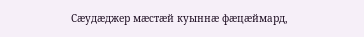Сæудæджер мæстæй куыннæ фæцæймард,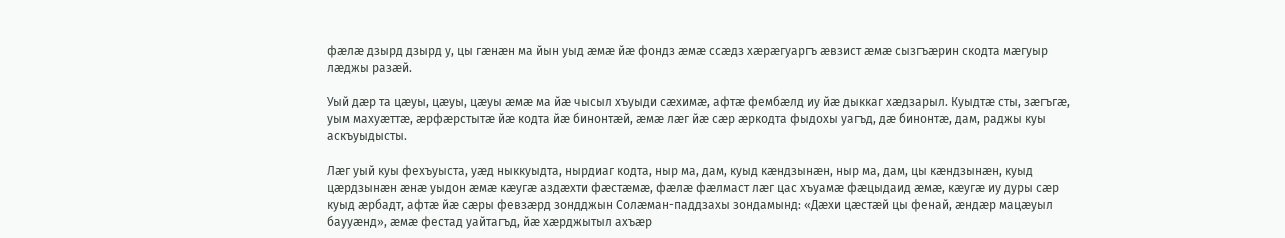фæлæ дзырд дзырд у, цы гæнæн ма йын уыд æмæ йæ фондз æмæ ссæдз хæрæгуаргъ æвзист æмæ сызгъæрин скодта мæгуыр лæджы разæй.

Уый дæр та цæуы, цæуы, цæуы æмæ ма йæ чысыл хъуыди сæхимæ, афтæ фембæлд иу йæ дыккаг хæдзарыл. Куыдтæ сты, зæгъгæ, уым махуæттæ, æрфæрстытæ йæ кодта йæ бинонтæй, æмæ лæг йæ сæр æркодта фыдохы уагъд, дæ бинонтæ, дам, раджы куы аскъуыдысты.

Лæг уый куы фехъуыста, уæд ныккуыдта, нырдиаг кодта, ныр ма, дам, куыд кæндзынæн, ныр ма, дам, цы кæндзынæн, куыд цæрдзынæн æнæ уыдон æмæ кæугæ аздæхти фæстæмæ, фæлæ фæлмаст лæг цас хъуамæ фæцыдаид æмæ, кæугæ иу дуры сæр куыд æрбадт, афтæ йæ сæры февзæрд зондджын Солæман-паддзахы зондамынд: «Дæхи цæстæй цы фенай, æндæр мацæуыл баууæнд», æмæ фестад уайтагъд, йæ хæрджытыл ахъæр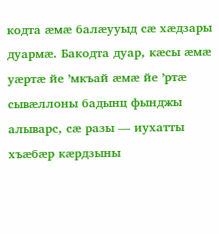кодта æмæ балæууыд сæ хæдзары дуармæ. Бакодта дуар, кæсы æмæ уæртæ йе ’мкъай æмæ йе ’ртæ сывæллоны бадынц фынджы алыварс, сæ разы — иухатты хъæбæр кæрдзыны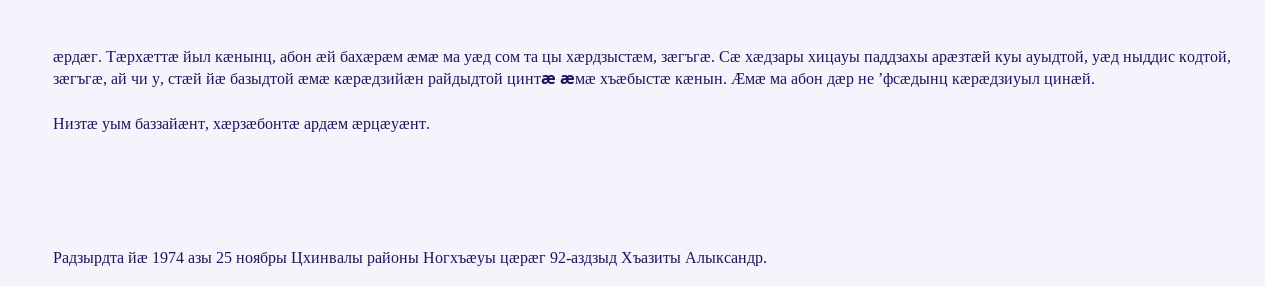æрдæг. Тæрхæттæ йыл кæнынц, абон æй бахæрæм æмæ ма уæд сом та цы хæрдзыстæм, зæгъгæ. Сæ хæдзары хицауы паддзахы арæзтæй куы ауыдтой, уæд ныддис кодтой, зæгъгæ, ай чи у, стæй йæ базыдтой æмæ кæрæдзийæн райдыдтой цинтæ æмæ хъæбыстæ кæнын. Æмæ ма абон дæр не ’фсæдынц кæрæдзиуыл цинæй.

Низтæ уым баззайæнт, хæрзæбонтæ ардæм æрцæуæнт.





Радзырдта йæ 1974 азы 25 ноябры Цхинвалы районы Ногхъæуы цæрæг 92-аздзыд Хъазиты Алыксандр.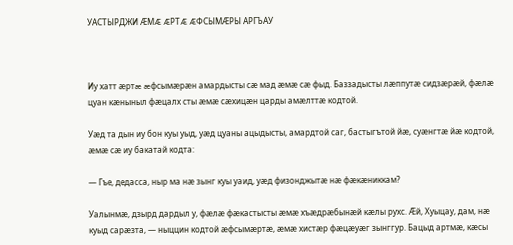УАСТЫРДЖИ ÆМÆ ÆРТÆ ÆФСЫМÆРЫ АРГЪАУ



Иу хатт æртæ æфсымæрæн амардысты сæ мад æмæ сæ фыд. Баззадысты лæппутæ сидзæрæй, фæлæ цуан кæныныл фæцалх сты æмæ сæхицæн царды амæлттæ кодтой.

Уæд та дын иу бон куы уыд, уæд цуаны ацыдысты, амардтой саг, бастыгътой йæ, суæнгтæ йæ кодтой, æмæ сæ иу бакатай кодта:

— Гъе, дедасса, ныр ма нæ зынг куы уаид, уæд физонджытæ нæ фæкæниккам?

Уалынмæ, дзырд дардыл у, фæлæ фæкастысты æмæ хъæдрæбынæй кæлы рухс. Æй, Хуыцау, дам, нæ куыд сарæзта, — ныццин кодтой æфсымæртæ, æмæ хистæр фæцæуæг зынггур. Бацыд артмæ, кæсы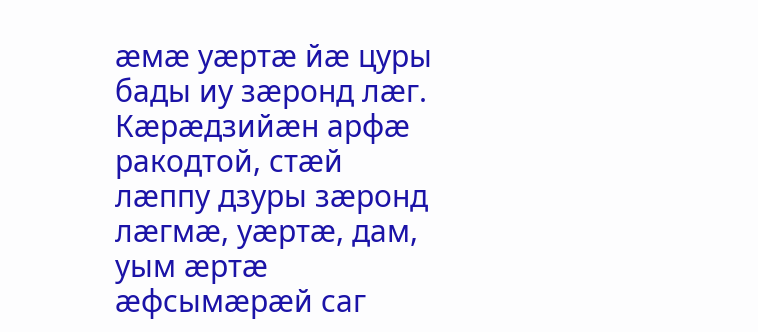æмæ уæртæ йæ цуры бады иу зæронд лæг. Кæрæдзийæн арфæ ракодтой, стæй лæппу дзуры зæронд лæгмæ, уæртæ, дам, уым æртæ æфсымæрæй саг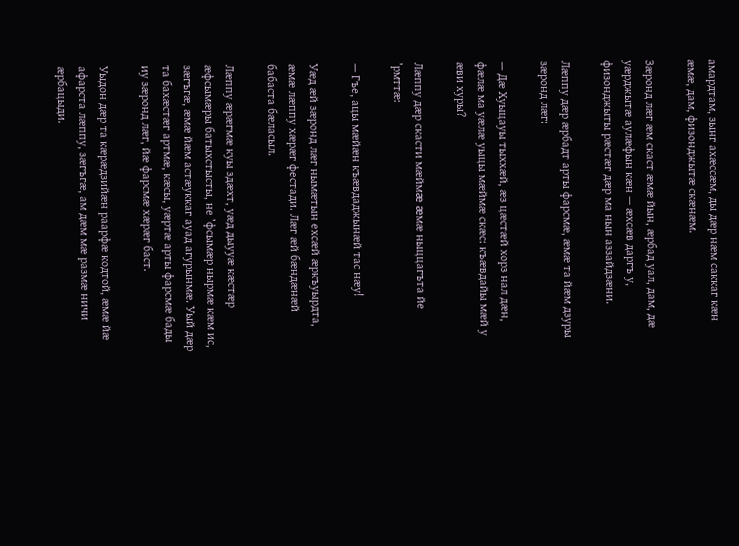амардтам, зынг ахæссæм, ды дæр нæм саккаг кæн æмæ, дам, физонджытæ скæнæм.

Зæронд лæг æм скаст æмæ йын, æрбад уал, дам, дæ уæрджытæ аулæфын кæн — æхсæв даргъ у, физонджыты рæстæг дæр ма нын аззайдзæни.

Лæппу дæр æрбадт арты фарсмæ, æмæ та йæм дзуры зæронд лæг:

— Дæ Хуыцауы тыххæй, æз цæстæй хорз нал дæн, фæлæ ма уæлæ уыцы мæймæ скæс: къæвдайы мæй у æви хуры?

Лæппу дæр скасти мæймæ æмæ ныццагъта йе ’рмттæ:

— Гъе, ацы мæйæн къæвдаджынæй тас нæу!

Уæд æй зæронд лæг нымæтын ехсæй æркъуырдта, æмæ лæппу хæрæг фестади. Лæг æй бæндæнæй бабаста бæласыл.

Лæппу æрæгмæ куы здæхт, уæд дыууæ кæстæр æфсымæры батыхстысты, не ’фсымæр нырмæ кæм ис, зæгъгæ, æмæ йæм астæуккаг ауад агурынмæ. Уый дæр та бахæстæг артмæ, кæсы, уæртæ арты фарсмæ бады иу зæронд лæг, йæ фарсмæ хæрæг баст.

Уыдон дæр та кæрæдзийæн раарфæ кодтой, æмæ йæ афарста лæппу, зæгъгæ, ам дæм мæ размæ ничи æрбацыди.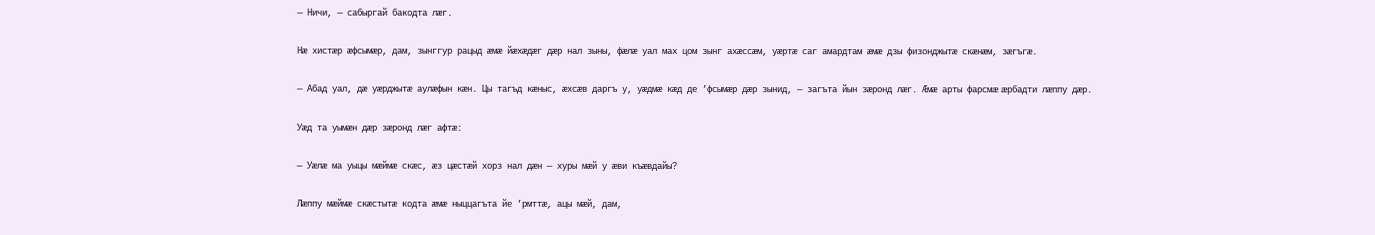— Ничи, — сабыргай бакодта лæг.

Нæ хистæр æфсымæр, дам, зынггур рацыд æмæ йæхæдæг дæр нал зыны, фæлæ уал мах цом зынг ахæссæм, уæртæ саг амардтам æмæ дзы физонджытæ скæнæм, зæгъгæ.

— Абад уал, дæ уæрджытæ аулæфын кæн. Цы тагъд кæныс, æхсæв даргъ у, уæдмæ кæд де ’фсымæр дæр зынид, — загъта йын зæронд лæг. Æмæ арты фарсмæ æрбадти лæппу дæр.

Уæд та уымæн дæр зæронд лæг афтæ:

— Уæлæ ма уыцы мæймæ скæс, æз цæстæй хорз нал дæн — хуры мæй у æви къæвдайы?

Лæппу мæймæ скæстытæ кодта æмæ ныццагъта йе ’рмттæ, ацы мæй, дам,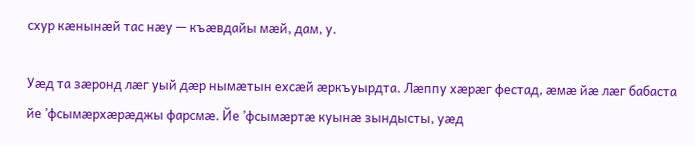схур кæнынæй тас нæу — къæвдайы мæй, дам, у.

Уæд та зæронд лæг уый дæр нымæтын ехсæй æркъуырдта. Лæппу хæрæг фестад, æмæ йæ лæг бабаста йе ’фсымæрхæрæджы фарсмæ. Йе ’фсымæртæ куынæ зындысты, уæд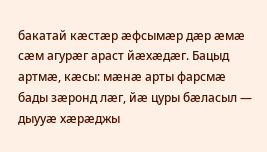бакатай кæстæр æфсымæр дæр æмæ сæм агурæг араст йæхæдæг. Бацыд артмæ, кæсы: мæнæ арты фарсмæ бады зæронд лæг, йæ цуры бæласыл — дыууæ хæрæджы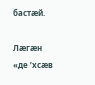бастæй.

Лæгæн «де ’хсæв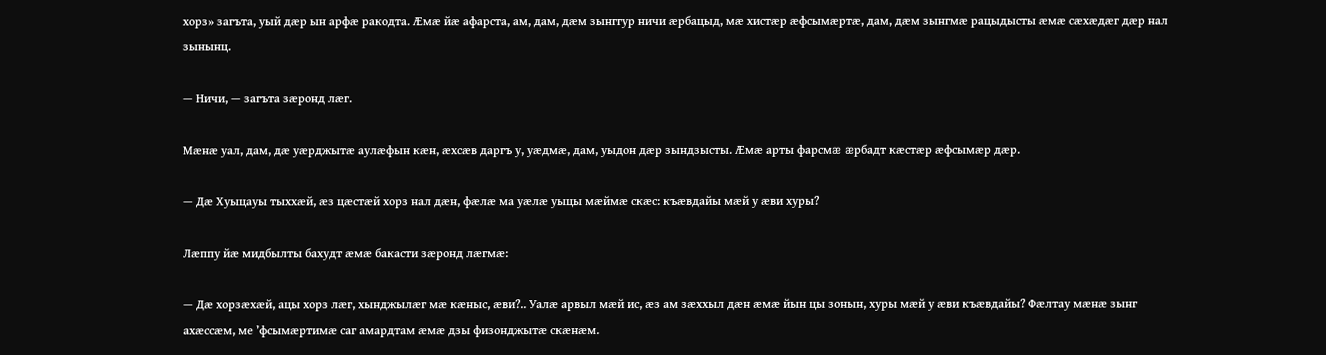хорз» загъта, уый дæр ын арфæ ракодта. Æмæ йæ афарста, ам, дам, дæм зынггур ничи æрбацыд, мæ хистæр æфсымæртæ, дам, дæм зынгмæ рацыдысты æмæ сæхæдæг дæр нал зынынц.

— Ничи, — загъта зæронд лæг.

Мæнæ уал, дам, дæ уæрджытæ аулæфын кæн, æхсæв даргъ у, уæдмæ, дам, уыдон дæр зындзысты. Æмæ арты фарсмæ æрбадт кæстæр æфсымæр дæр.

— Дæ Хуыцауы тыххæй, æз цæстæй хорз нал дæн, фæлæ ма уæлæ уыцы мæймæ скæс: къæвдайы мæй у æви хуры?

Лæппу йæ мидбылты бахудт æмæ бакасти зæронд лæгмæ:

— Дæ хорзæхæй, ацы хорз лæг, хынджылæг мæ кæныс, æви?.. Уалæ арвыл мæй ис, æз ам зæххыл дæн æмæ йын цы зонын, хуры мæй у æви къæвдайы? Фæлтау мæнæ зынг ахæссæм, ме ’фсымæртимæ саг амардтам æмæ дзы физонджытæ скæнæм.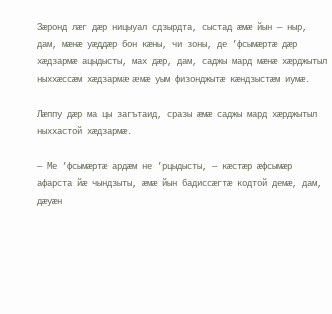Зæронд лæг дæр ницыуал сдзырдта, сыстад æмæ йын — ныр, дам, мæнæ уæддæр бон кæны, чи зоны, де ’фсымæртæ дæр хæдзармæ ацыдысты, мах дæр, дам, саджы мард мæнæ хæрджытыл ныххæссæм хæдзармæ æмæ уым физонджытæ кæндзыстæм иумæ.

Лæппу дæр ма цы загътаид, сразы æмæ саджы мард хæрджытыл ныххастой хæдзармæ.

— Ме ’фсымæртæ ардæм не ’рцыдысты, — кæстæр æфсымæр афарста йæ чындзыты, æмæ йын бадиссæгтæ кодтой демæ, дам, дæуæн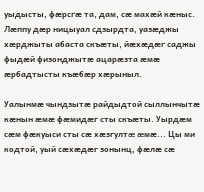уыдысты, фæрсгæ та, дам, сæ махæй кæныс. Лæппу дæр ницыуал сдзырдта, уазæджы хæрджыты абаста скъæты, йæхæдæг саджы фыдæй физонджытæ ацарæзта æмæ æрбадтысты къæбæр хæрыныл.

Уалынмæ чындзытæ райдыдтой сыллынчытæ кæнын æмæ фæмидæг сты скъæты. Уырдæм сæм фæкуыси сты сæ хæзгултæ æмæ... Цы ми кодтой, уый сæхæдæг зонынц, фæлæ сæ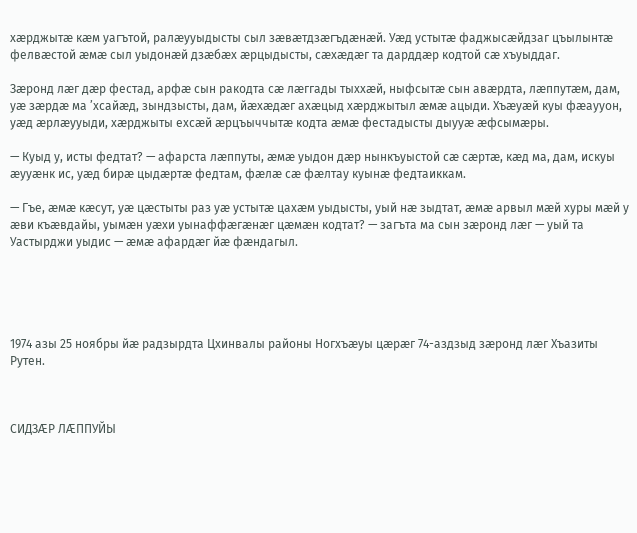хæрджытæ кæм уагътой, ралæууыдысты сыл зæвæтдзæгъдæнæй. Уæд устытæ фаджысæйдзаг цъылынтæ фелвæстой æмæ сыл уыдонæй дзæбæх æрцыдысты, сæхæдæг та дарддæр кодтой сæ хъуыддаг.

Зæронд лæг дæр фестад, арфæ сын ракодта сæ лæггады тыххæй, ныфсытæ сын авæрдта, лæппутæм, дам, уæ зæрдæ ма ’хсайæд, зындзысты, дам, йæхæдæг ахæцыд хæрджытыл æмæ ацыди. Хъæуæй куы фæаууон, уæд æрлæууыди, хæрджыты ехсæй æрцъыччытæ кодта æмæ фестадысты дыууæ æфсымæры.

— Куыд у, исты федтат? — афарста лæппуты, æмæ уыдон дæр нынкъуыстой сæ сæртæ, кæд ма, дам, искуы æууæнк ис, уæд бирæ цыдæртæ федтам, фæлæ сæ фæлтау куынæ федтаиккам.

— Гъе, æмæ кæсут, уæ цæстыты раз уæ устытæ цахæм уыдысты, уый нæ зыдтат, æмæ арвыл мæй хуры мæй у æви къæвдайы, уымæн уæхи уынаффæгæнæг цæмæн кодтат? — загъта ма сын зæронд лæг — уый та Уастырджи уыдис — æмæ афардæг йæ фæндагыл.





1974 азы 25 ноябры йæ радзырдта Цхинвалы районы Ногхъæуы цæрæг 74-аздзыд зæронд лæг Хъазиты Рутен.



СИДЗÆР ЛÆППУЙЫ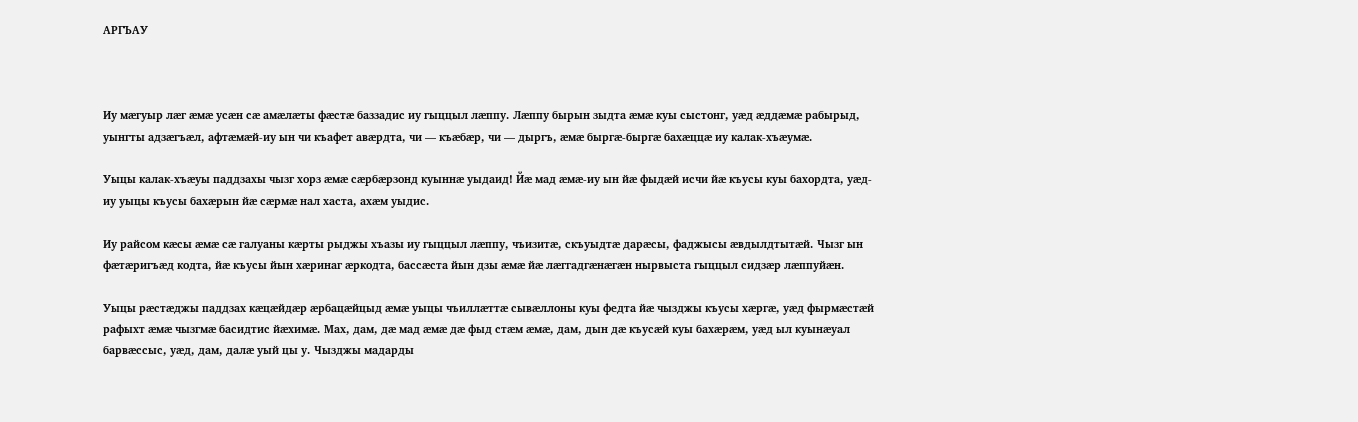АРГЪАУ



Иу мæгуыр лæг æмæ усæн сæ амæлæты фæстæ баззадис иу гыццыл лæппу. Лæппу бырын зыдта æмæ куы сыстонг, уæд æддæмæ рабырыд, уынгты адзæгъæл, афтæмæй-иу ын чи къафет авæрдта, чи — къæбæр, чи — дыргъ, æмæ быргæ-быргæ бахæццæ иу калак-хъæумæ.

Уыцы калак-хъæуы паддзахы чызг хорз æмæ сæрбæрзонд куыннæ уыдаид! Йæ мад æмæ-иу ын йæ фыдæй исчи йæ къусы куы бахордта, уæд-иу уыцы къусы бахæрын йæ сæрмæ нал хаста, ахæм уыдис.

Иу райсом кæсы æмæ сæ галуаны кæрты рыджы хъазы иу гыццыл лæппу, чъизитæ, скъуыдтæ дарæсы, фаджысы æвдылдтытæй. Чызг ын фæтæригъæд кодта, йæ къусы йын хæринаг æркодта, бассæста йын дзы æмæ йæ лæггадгæнæгæн нырвыста гыццыл сидзæр лæппуйæн.

Уыцы рæстæджы паддзах кæцæйдæр æрбацæйцыд æмæ уыцы чъиллæттæ сывæллоны куы федта йæ чызджы къусы хæргæ, уæд фырмæстæй рафыхт æмæ чызгмæ басидтис йæхимæ. Мах, дам, дæ мад æмæ дæ фыд стæм æмæ, дам, дын дæ къусæй куы бахæрæм, уæд ыл куынæуал барвæссыс, уæд, дам, далæ уый цы у. Чызджы мадарды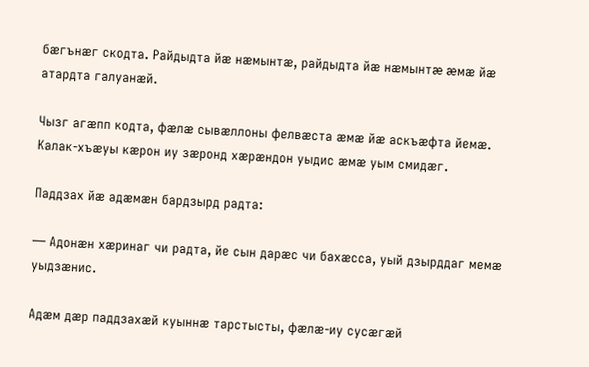бæгънæг скодта. Райдыдта йæ нæмынтæ, райдыдта йæ нæмынтæ æмæ йæ атардта галуанæй.

Чызг агæпп кодта, фæлæ сывæллоны фелвæста æмæ йæ аскъæфта йемæ. Калак-хъæуы кæрон иу зæронд хæрæндон уыдис æмæ уым смидæг.

Паддзах йæ адæмæн бардзырд радта:

— Адонæн хæринаг чи радта, йе сын дарæс чи бахæсса, уый дзырддаг мемæ уыдзæнис.

Адæм дæр паддзахæй куыннæ тарстысты, фæлæ-иу сусæгæй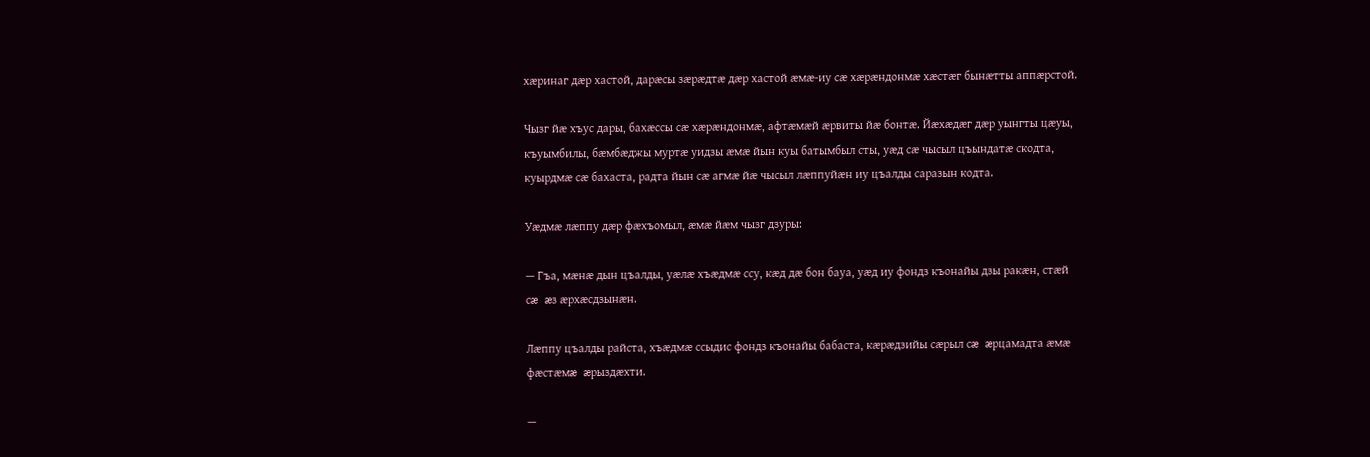хæринаг дæр хастой, дарæсы зæрæдтæ дæр хастой æмæ-иу сæ хæрæндонмæ хæстæг бынæтты аппæрстой.

Чызг йæ хъус дары, бахæссы сæ хæрæндонмæ, афтæмæй æрвиты йæ бонтæ. Йæхæдæг дæр уынгты цæуы, къуымбилы, бæмбæджы муртæ уидзы æмæ йын куы батымбыл сты, уæд сæ чысыл цъындатæ скодта, куырдмæ сæ бахаста, радта йын сæ агмæ йæ чысыл лæппуйæн иу цъалды саразын кодта.

Уæдмæ лæппу дæр фæхъомыл, æмæ йæм чызг дзуры:

— Гъа, мæнæ дын цъалды, уæлæ хъæдмæ ссу, кæд дæ бон бауа, уæд иу фондз къонайы дзы ракæн, стæй сæ æз æрхæсдзынæн.

Лæппу цъалды райста, хъæдмæ ссыдис фондз къонайы бабаста, кæрæдзийы сæрыл сæ æрцамадта æмæ фæстæмæ æрыздæхти.

—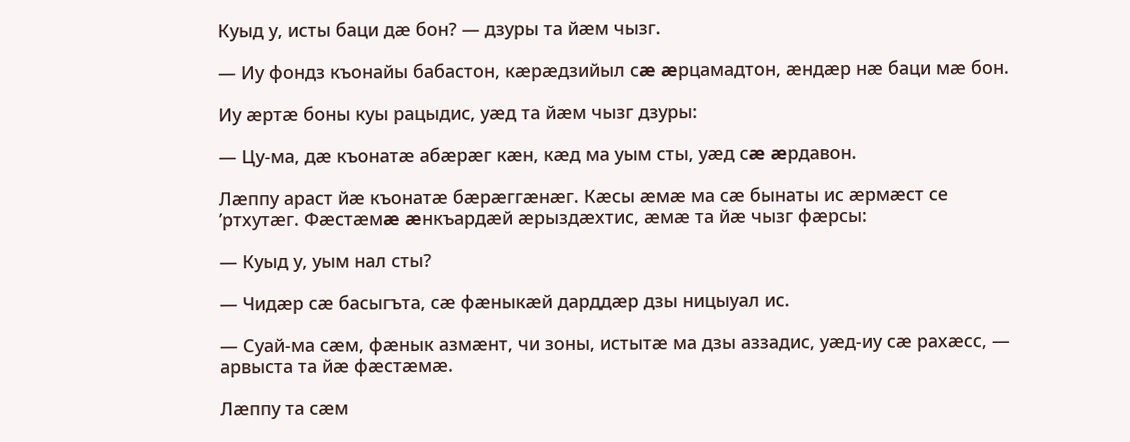Куыд у, исты баци дæ бон? — дзуры та йæм чызг.

— Иу фондз къонайы бабастон, кæрæдзийыл сæ æрцамадтон, æндæр нæ баци мæ бон.

Иу æртæ боны куы рацыдис, уæд та йæм чызг дзуры:

— Цу-ма, дæ къонатæ абæрæг кæн, кæд ма уым сты, уæд сæ æрдавон.

Лæппу араст йæ къонатæ бæрæггæнæг. Кæсы æмæ ма сæ бынаты ис æрмæст се ’ртхутæг. Фæстæмæ æнкъардæй æрыздæхтис, æмæ та йæ чызг фæрсы:

— Куыд у, уым нал сты?

— Чидæр сæ басыгъта, сæ фæныкæй дарддæр дзы ницыуал ис.

— Суай-ма сæм, фæнык азмæнт, чи зоны, истытæ ма дзы аззадис, уæд-иу сæ рахæсс, — арвыста та йæ фæстæмæ.

Лæппу та сæм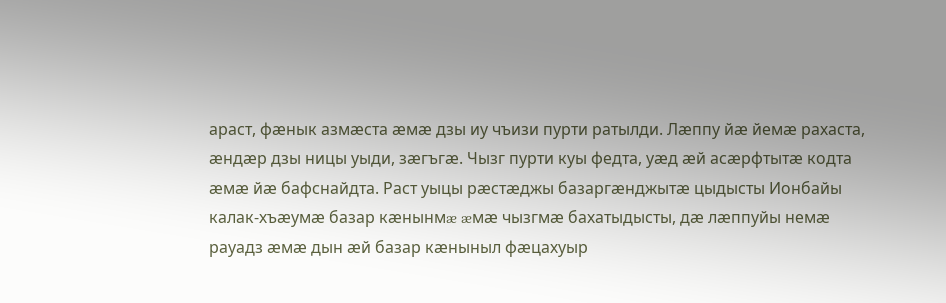араст, фæнык азмæста æмæ дзы иу чъизи пурти ратылди. Лæппу йæ йемæ рахаста, æндæр дзы ницы уыди, зæгъгæ. Чызг пурти куы федта, уæд æй асæрфтытæ кодта æмæ йæ бафснайдта. Раст уыцы рæстæджы базаргæнджытæ цыдысты Ионбайы калак-хъæумæ базар кæнынмæ æмæ чызгмæ бахатыдысты, дæ лæппуйы немæ рауадз æмæ дын æй базар кæныныл фæцахуыр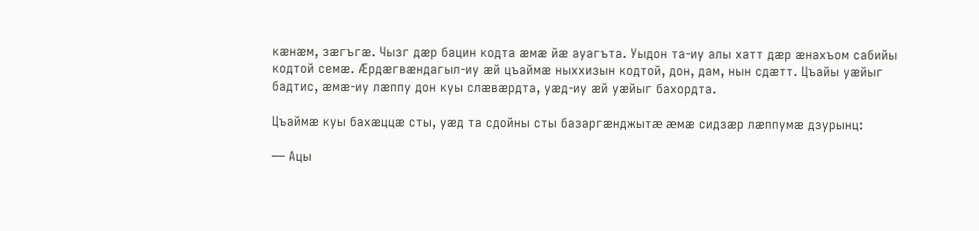кæнæм, зæгъгæ. Чызг дæр бацин кодта æмæ йæ ауагъта. Уыдон та-иу алы хатт дæр æнахъом сабийы кодтой семæ. Æрдæгвæндагыл-иу æй цъаймæ ныххизын кодтой, дон, дам, нын сдæтт. Цъайы уæйыг бадтис, æмæ-иу лæппу дон куы слæвæрдта, уæд-иу æй уæйыг бахордта.

Цъаймæ куы бахæццæ сты, уæд та сдойны сты базаргæнджытæ æмæ сидзæр лæппумæ дзурынц:

— Ацы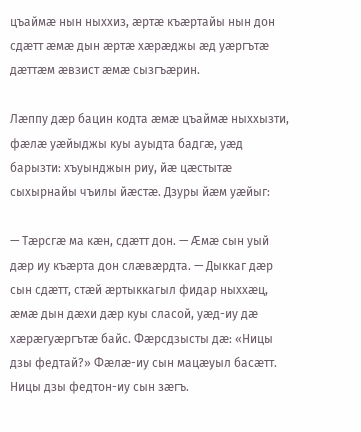цъаймæ нын ныххиз, æртæ къæртайы нын дон сдæтт æмæ дын æртæ хæрæджы æд уæргътæ дæттæм æвзист æмæ сызгъæрин.

Лæппу дæр бацин кодта æмæ цъаймæ ныххызти, фæлæ уæйыджы куы ауыдта бадгæ, уæд барызти: хъуынджын риу, йæ цæстытæ сыхырнайы чъилы йæстæ. Дзуры йæм уæйыг:

— Тæрсгæ ма кæн, сдæтт дон. — Æмæ сын уый дæр иу къæрта дон слæвæрдта. — Дыккаг дæр сын сдæтт, стæй æртыккагыл фидар ныххæц, æмæ дын дæхи дæр куы сласой, уæд-иу дæ хæрæгуæргътæ байс. Фæрсдзысты дæ: «Ницы дзы федтай?» Фæлæ-иу сын мацæуыл басæтт. Ницы дзы федтон-иу сын зæгъ.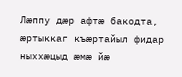Лæппу дæр афтæ бакодта, æртыккаг къæртайыл фидар ныххæцыд æмæ йæ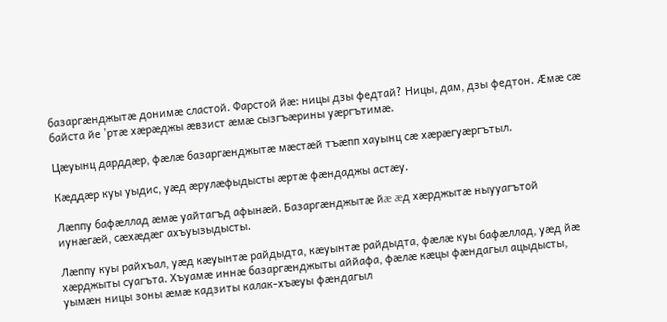базаргæнджытæ донимæ сластой. Фарстой йæ: ницы дзы федтай? Ницы, дам, дзы федтон. Æмæ сæ байста йе ’ртæ хæрæджы æвзист æмæ сызгъæрины уæргътимæ.

Цæуынц дарддæр, фæлæ базаргæнджытæ мæстæй тъæпп хауынц сæ хæрæгуæргътыл.

Кæддæр куы уыдис, уæд æрулæфыдысты æртæ фæндаджы астæу.

Лæппу бафæллад æмæ уайтагъд афынæй. Базаргæнджытæ йæ æд хæрджытæ ныууагътой иунæгæй, сæхæдæг ахъуызыдысты.

Лæппу куы райхъал, уæд кæуынтæ райдыдта, кæуынтæ райдыдта, фæлæ куы бафæллад, уæд йæ хæрджыты суагъта. Хъуамæ иннæ базаргæнджыты аййафа, фæлæ кæцы фæндагыл ацыдысты, уымæн ницы зоны æмæ кадзиты калак-хъæуы фæндагыл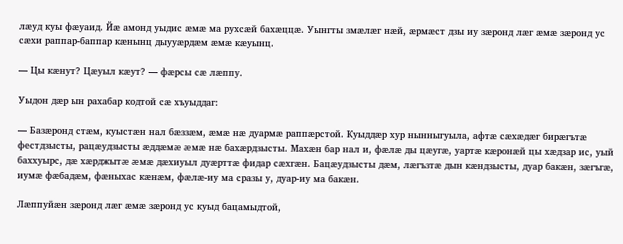лæуд куы фæуаид. Йæ амонд уыдис æмæ ма рухсæй бахæццæ. Уынгты змæлæг нæй, æрмæст дзы иу зæронд лæг æмæ зæронд ус сæхи раппар-баппар кæнынц дыууæрдæм æмæ кæуынц.

— Цы кæнут? Цæуыл кæут? — фæрсы сæ лæппу.

Уыдон дæр ын рахабар кодтой сæ хъуыддаг:

— Базæронд стæм, куыстæн нал бæззæм, æмæ нæ дуармæ раппæрстой. Куыддæр хур нынныгуыла, афтæ сæхæдæг бирæгътæ фестдзысты, рацæудзысты æддæмæ æмæ нæ бахæрдзысты. Махæн бар нал и, фæлæ ды цæугæ, уартæ кæронæй цы хæдзар ис, уый баххуырс, дæ хæрджытæ æмæ дæхиуыл дуæрттæ фидар сæхгæн. Бацæудзысты дæм, лæгъзтæ дын кæндзысты, дуар бакæн, зæгъгæ, иумæ фæбадæм, фæныхас кæнæм, фæлæ-иу ма сразы у, дуар-иу ма бакæн.

Лæппуйæн зæронд лæг æмæ зæронд ус куыд бацамыдтой,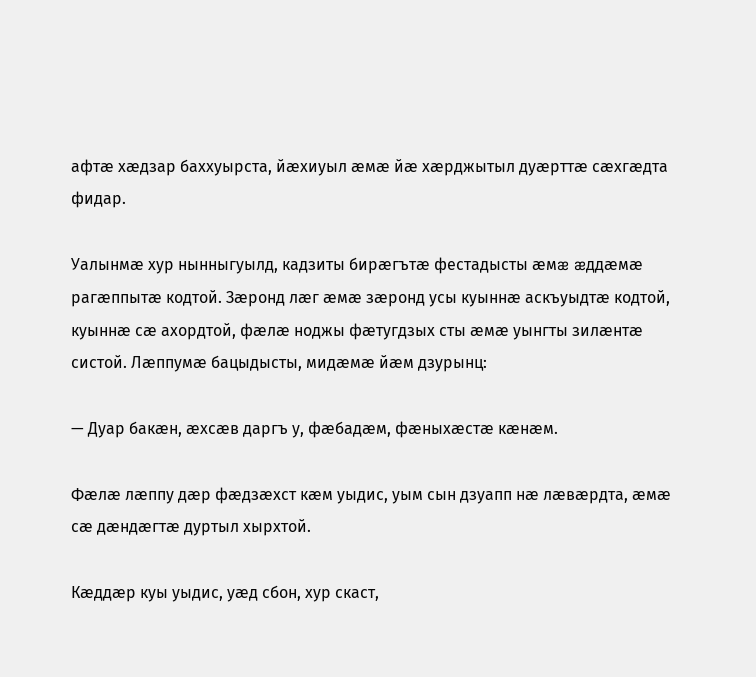афтæ хæдзар баххуырста, йæхиуыл æмæ йæ хæрджытыл дуæрттæ сæхгæдта фидар.

Уалынмæ хур нынныгуылд, кадзиты бирæгътæ фестадысты æмæ æддæмæ рагæппытæ кодтой. Зæронд лæг æмæ зæронд усы куыннæ аскъуыдтæ кодтой, куыннæ сæ ахордтой, фæлæ ноджы фæтугдзых сты æмæ уынгты зилæнтæ систой. Лæппумæ бацыдысты, мидæмæ йæм дзурынц:

— Дуар бакæн, æхсæв даргъ у, фæбадæм, фæныхæстæ кæнæм.

Фæлæ лæппу дæр фæдзæхст кæм уыдис, уым сын дзуапп нæ лæвæрдта, æмæ сæ дæндæгтæ дуртыл хырхтой.

Кæддæр куы уыдис, уæд сбон, хур скаст,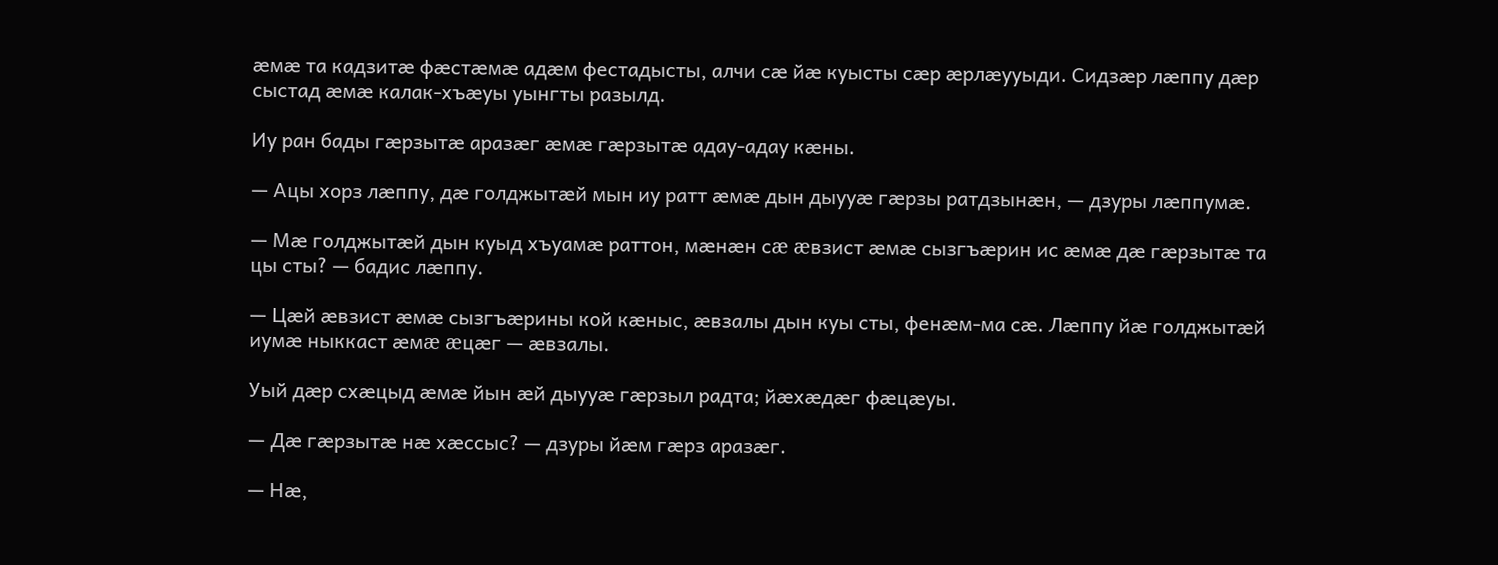æмæ та кадзитæ фæстæмæ адæм фестадысты, алчи сæ йæ куысты сæр æрлæууыди. Сидзæр лæппу дæр сыстад æмæ калак-хъæуы уынгты разылд.

Иу ран бады гæрзытæ аразæг æмæ гæрзытæ адау-адау кæны.

— Ацы хорз лæппу, дæ голджытæй мын иу ратт æмæ дын дыууæ гæрзы ратдзынæн, — дзуры лæппумæ.

— Мæ голджытæй дын куыд хъуамæ раттон, мæнæн сæ æвзист æмæ сызгъæрин ис æмæ дæ гæрзытæ та цы сты? — бадис лæппу.

— Цæй æвзист æмæ сызгъæрины кой кæныс, æвзалы дын куы сты, фенæм-ма сæ. Лæппу йæ голджытæй иумæ ныккаст æмæ æцæг — æвзалы.

Уый дæр схæцыд æмæ йын æй дыууæ гæрзыл радта; йæхæдæг фæцæуы.

— Дæ гæрзытæ нæ хæссыс? — дзуры йæм гæрз аразæг.

— Нæ,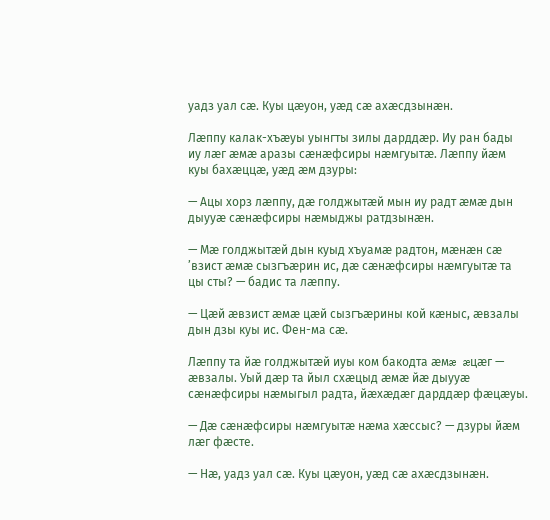уадз уал сæ. Куы цæуон, уæд сæ ахæсдзынæн.

Лæппу калак-хъæуы уынгты зилы дарддæр. Иу ран бады иу лæг æмæ аразы сæнæфсиры нæмгуытæ. Лæппу йæм куы бахæццæ, уæд æм дзуры:

— Ацы хорз лæппу, дæ голджытæй мын иу радт æмæ дын дыууæ сæнæфсиры нæмыджы ратдзынæн.

— Мæ голджытæй дын куыд хъуамæ радтон, мæнæн сæ ’взист æмæ сызгъæрин ис, дæ сæнæфсиры нæмгуытæ та цы сты? — бадис та лæппу.

— Цæй æвзист æмæ цæй сызгъæрины кой кæныс, æвзалы дын дзы куы ис. Фен-ма сæ.

Лæппу та йæ голджытæй иуы ком бакодта æмæ æцæг — æвзалы. Уый дæр та йыл схæцыд æмæ йæ дыууæ сæнæфсиры нæмыгыл радта, йæхæдæг дарддæр фæцæуы.

— Дæ сæнæфсиры нæмгуытæ нæма хæссыс? — дзуры йæм лæг фæсте.

— Нæ, уадз уал сæ. Куы цæуон, уæд сæ ахæсдзынæн.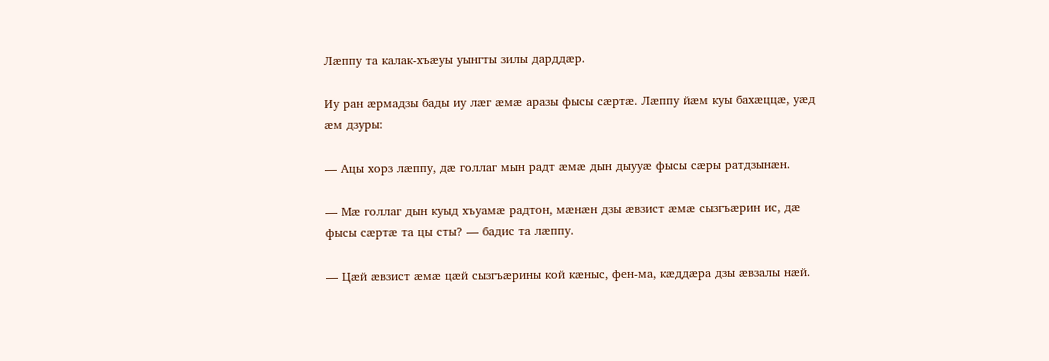Лæппу та калак-хъæуы уынгты зилы дарддæр.

Иу ран æрмадзы бады иу лæг æмæ аразы фысы сæртæ. Лæппу йæм куы бахæццæ, уæд æм дзуры:

— Ацы хорз лæппу, дæ голлаг мын радт æмæ дын дыууæ фысы сæры ратдзынæн.

— Мæ голлаг дын куыд хъуамæ радтон, мæнæн дзы æвзист æмæ сызгъæрин ис, дæ фысы сæртæ та цы сты? — бадис та лæппу.

— Цæй æвзист æмæ цæй сызгъæрины кой кæныс, фен-ма, кæддæра дзы æвзалы нæй.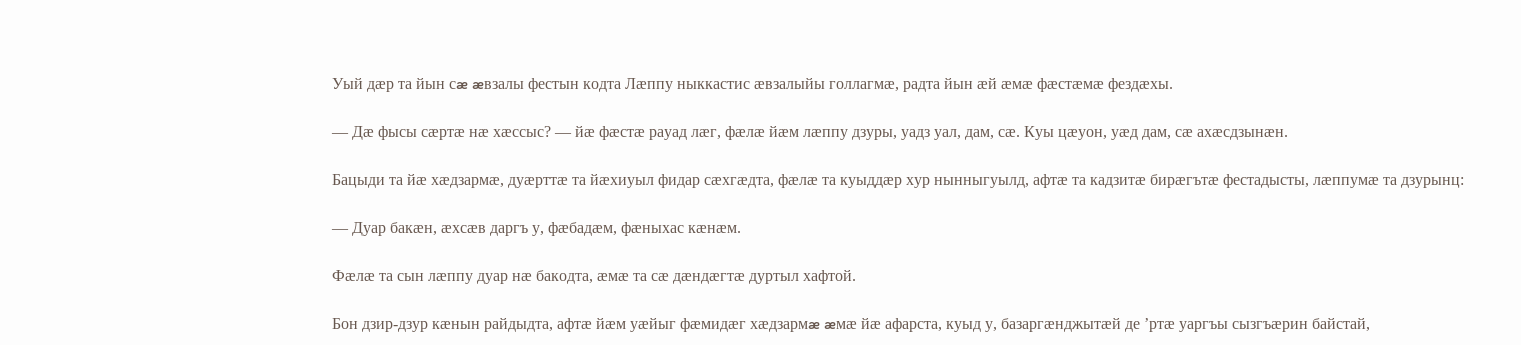Уый дæр та йын сæ æвзалы фестын кодта Лæппу ныккастис æвзалыйы голлагмæ, радта йын æй æмæ фæстæмæ фездæхы.

— Дæ фысы сæртæ нæ хæссыс? — йæ фæстæ рауад лæг, фæлæ йæм лæппу дзуры, уадз уал, дам, сæ. Куы цæуон, уæд дам, сæ ахæсдзынæн.

Бацыди та йæ хæдзармæ, дуæрттæ та йæхиуыл фидар сæхгæдта, фæлæ та куыддæр хур нынныгуылд, афтæ та кадзитæ бирæгътæ фестадысты, лæппумæ та дзурынц:

— Дуар бакæн, æхсæв даргъ у, фæбадæм, фæныхас кæнæм.

Фæлæ та сын лæппу дуар нæ бакодта, æмæ та сæ дæндæгтæ дуртыл хафтой.

Бон дзир-дзур кæнын райдыдта, афтæ йæм уæйыг фæмидæг хæдзармæ æмæ йæ афарста, куыд у, базаргæнджытæй де ’ртæ уаргъы сызгъæрин байстай,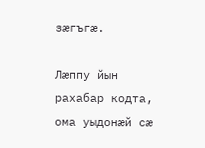зæгъгæ.

Лæппу йын рахабар кодта, ома уыдонæй сæ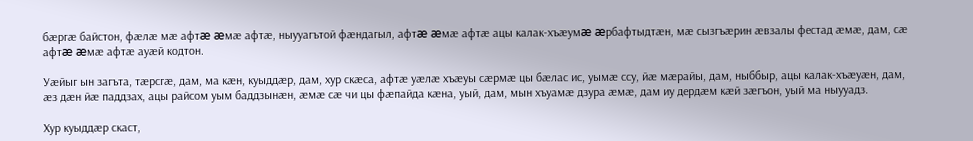бæргæ байстон, фæлæ мæ афтæ æмæ афтæ, ныууагътой фæндагыл, афтæ æмæ афтæ ацы калак-хъæумæ æрбафтыдтæн, мæ сызгъæрин æвзалы фестад æмæ, дам, сæ афтæ æмæ афтæ ауæй кодтон.

Уæйыг ын загъта, тæрсгæ, дам, ма кæн, куыддæр, дам, хур скæса, афтæ уæлæ хъæуы сæрмæ цы бæлас ис, уымæ ссу, йæ мæрайы, дам, ныббыр, ацы калак-хъæуæн, дам, æз дæн йæ паддзах, ацы райсом уым баддзынæн, æмæ сæ чи цы фæпайда кæна, уый, дам, мын хъуамæ дзура æмæ, дам иу дердæм кæй зæгъон, уый ма ныууадз.

Хур куыддæр скаст,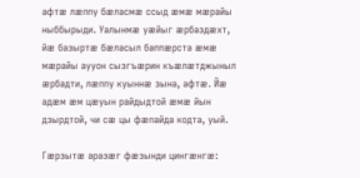афтæ лæппу бæласмæ ссыд æмæ мæрайы ныббырыди. Уалынмæ уæйыг æрбаздæхт, йæ базыртæ бæласыл баппæрста æмæ мæрайы аууон сызгъæрин къæлæтджыныл æрбадти, лæппу куыннæ зына, афтæ. Йæ адæм æм цæуын райдыдтой æмæ йын дзырдтой, чи сæ цы фæпайда кодта, уый.

Гæрзытæ аразæг фæзынди цингæнгæ: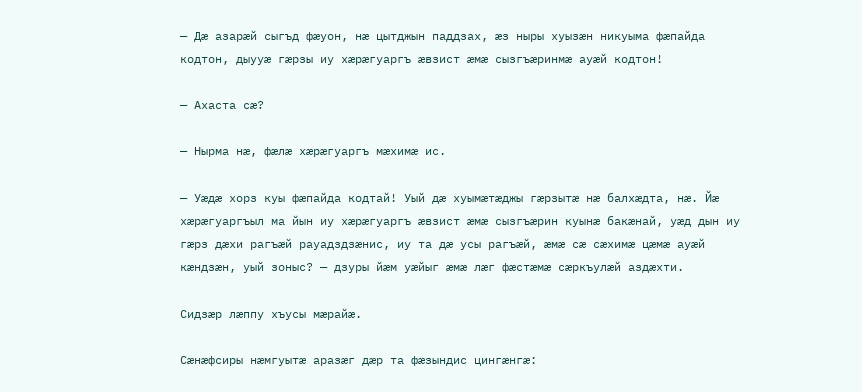— Дæ азарæй сыгъд фæуон, нæ цытджын паддзах, æз ныры хуызæн никуыма фæпайда кодтон, дыууæ гæрзы иу хæрæгуаргъ æвзист æмæ сызгъæринмæ ауæй кодтон!

— Ахаста сæ?

— Нырма нæ, фæлæ хæрæгуаргъ мæхимæ ис.

— Уæдæ хорз куы фæпайда кодтай! Уый дæ хуымæтæджы гæрзытæ нæ балхæдта, нæ. Йæ хæрæгуаргъыл ма йын иу хæрæгуаргъ æвзист æмæ сызгъæрин куынæ бакæнай, уæд дын иу гæрз дæхи рагъæй рауадздзæнис, иу та дæ усы рагъæй, æмæ сæ сæхимæ цæмæ ауæй кæндзæн, уый зоныс? — дзуры йæм уæйыг æмæ лæг фæстæмæ сæркъулæй аздæхти.

Сидзæр лæппу хъусы мæрайæ.

Сæнæфсиры нæмгуытæ аразæг дæр та фæзындис цингæнгæ: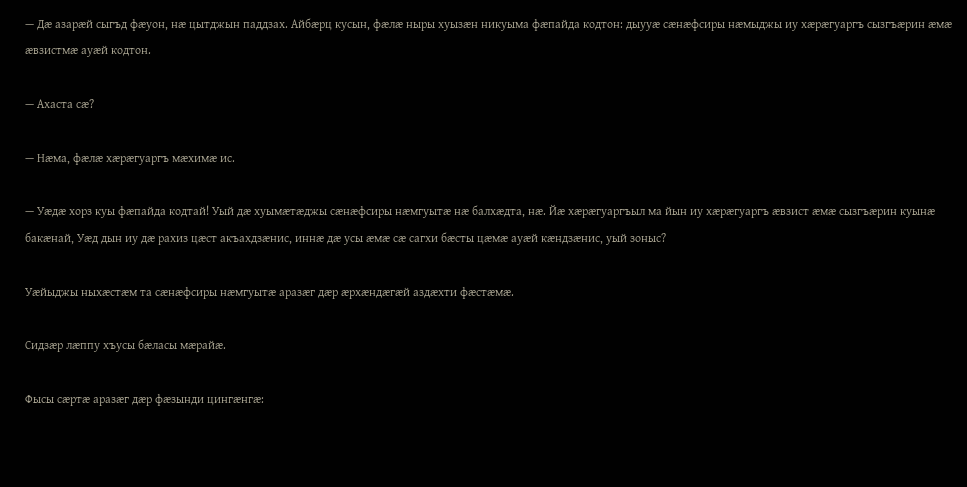— Дæ азарæй сыгъд фæуон, нæ цытджын паддзах. Айбæрц кусын, фæлæ ныры хуызæн никуыма фæпайда кодтон: дыууæ сæнæфсиры нæмыджы иу хæрæгуаргъ сызгъæрин æмæ æвзистмæ ауæй кодтон.

— Ахаста сæ?

— Нæма, фæлæ хæрæгуаргъ мæхимæ ис.

— Уæдæ хорз куы фæпайда кодтай! Уый дæ хуымæтæджы сæнæфсиры нæмгуытæ нæ балхæдта, нæ. Йæ хæрæгуаргъыл ма йын иу хæрæгуаргъ æвзист æмæ сызгъæрин куынæ бакæнай, Уæд дын иу дæ рахиз цæст акъахдзæнис, иннæ дæ усы æмæ сæ сагхи бæсты цæмæ ауæй кæндзæнис, уый зоныс?

Уæйыджы ныхæстæм та сæнæфсиры нæмгуытæ аразæг дæр æрхæндæгæй аздæхти фæстæмæ.

Сидзæр лæппу хъусы бæласы мæрайæ.

Фысы сæртæ аразæг дæр фæзынди цингæнгæ: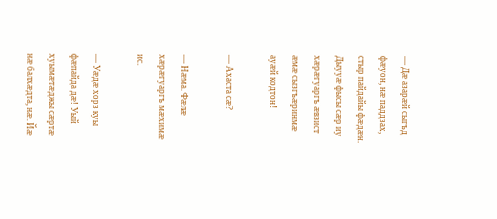— Дæ азарæй сыгъд фæуон, нæ паддзах, стыр пайдайы фæдæн. Дыууæ фысы сæр иу хæрæгуаргъ æвзист æмæ сызгъæринмæ ауæй кодтон!

— Ахаста сæ?

— Нæма. Фæлæ хæрæгуаргъ мæхимæ ис.

— Уæдæ хорз куы фæпайда дæ! Уый хуымæтæджы сæртæ нæ балхæдта, нæ. Йæ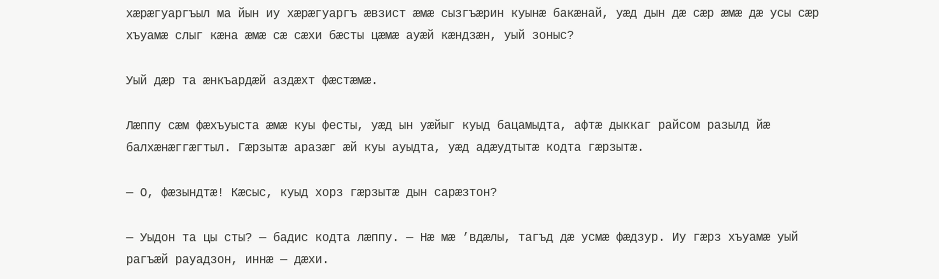хæрæгуаргъыл ма йын иу хæрæгуаргъ æвзист æмæ сызгъæрин куынæ бакæнай, уæд дын дæ сæр æмæ дæ усы сæр хъуамæ слыг кæна æмæ сæ сæхи бæсты цæмæ ауæй кæндзæн, уый зоныс?

Уый дæр та æнкъардæй аздæхт фæстæмæ.

Лæппу сæм фæхъуыста æмæ куы фесты, уæд ын уæйыг куыд бацамыдта, афтæ дыккаг райсом разылд йæ балхæнæггæгтыл. Гæрзытæ аразæг æй куы ауыдта, уæд адæудтытæ кодта гæрзытæ.

— О, фæзындтæ! Кæсыс, куыд хорз гæрзытæ дын сарæзтон?

— Уыдон та цы сты? — бадис кодта лæппу. — Нæ мæ ’вдæлы, тагъд дæ усмæ фæдзур. Иу гæрз хъуамæ уый рагъæй рауадзон, иннæ — дæхи.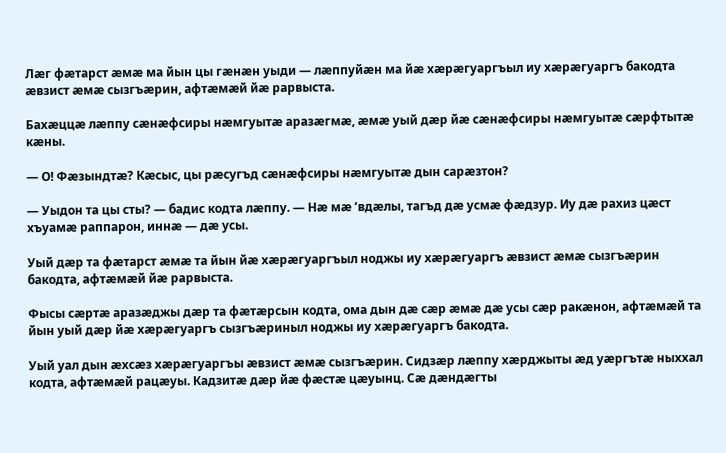Лæг фæтарст æмæ ма йын цы гæнæн уыди — лæппуйæн ма йæ хæрæгуаргъыл иу хæрæгуаргъ бакодта æвзист æмæ сызгъæрин, афтæмæй йæ рарвыста.

Бахæццæ лæппу сæнæфсиры нæмгуытæ аразæгмæ, æмæ уый дæр йæ сæнæфсиры нæмгуытæ сæрфтытæ кæны.

— О! Фæзындтæ? Кæсыс, цы рæсугъд сæнæфсиры нæмгуытæ дын сарæзтон?

— Уыдон та цы сты? — бадис кодта лæппу. — Нæ мæ ’вдæлы, тагъд дæ усмæ фæдзур. Иу дæ рахиз цæст хъуамæ раппарон, иннæ — дæ усы.

Уый дæр та фæтарст æмæ та йын йæ хæрæгуаргъыл ноджы иу хæрæгуаргъ æвзист æмæ сызгъæрин бакодта, афтæмæй йæ рарвыста.

Фысы сæртæ аразæджы дæр та фæтæрсын кодта, ома дын дæ сæр æмæ дæ усы сæр ракæнон, афтæмæй та йын уый дæр йæ хæрæгуаргъ сызгъæриныл ноджы иу хæрæгуаргъ бакодта.

Уый уал дын æхсæз хæрæгуаргъы æвзист æмæ сызгъæрин. Сидзæр лæппу хæрджыты æд уæргътæ ныххал кодта, афтæмæй рацæуы. Кадзитæ дæр йæ фæстæ цæуынц. Сæ дæндæгты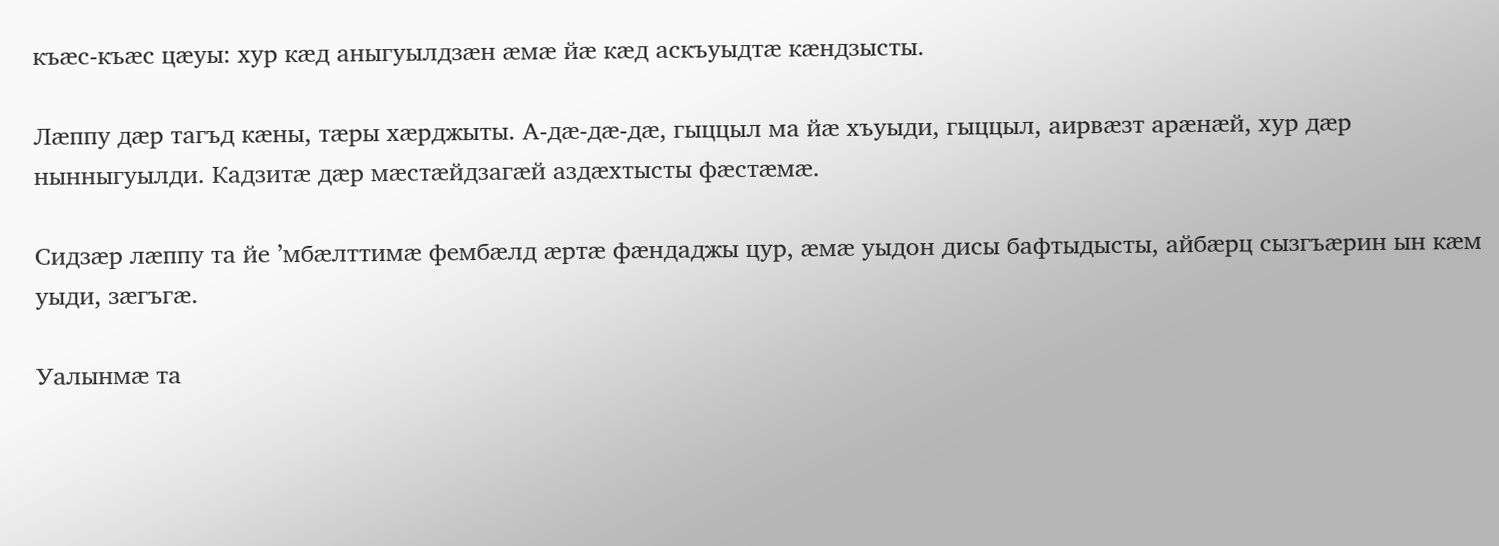къæс-къæс цæуы: хур кæд аныгуылдзæн æмæ йæ кæд аскъуыдтæ кæндзысты.

Лæппу дæр тагъд кæны, тæры хæрджыты. А-дæ-дæ-дæ, гыццыл ма йæ хъуыди, гыццыл, аирвæзт арæнæй, хур дæр нынныгуылди. Кадзитæ дæр мæстæйдзагæй аздæхтысты фæстæмæ.

Сидзæр лæппу та йе ’мбæлттимæ фембæлд æртæ фæндаджы цур, æмæ уыдон дисы бафтыдысты, айбæрц сызгъæрин ын кæм уыди, зæгъгæ.

Уалынмæ та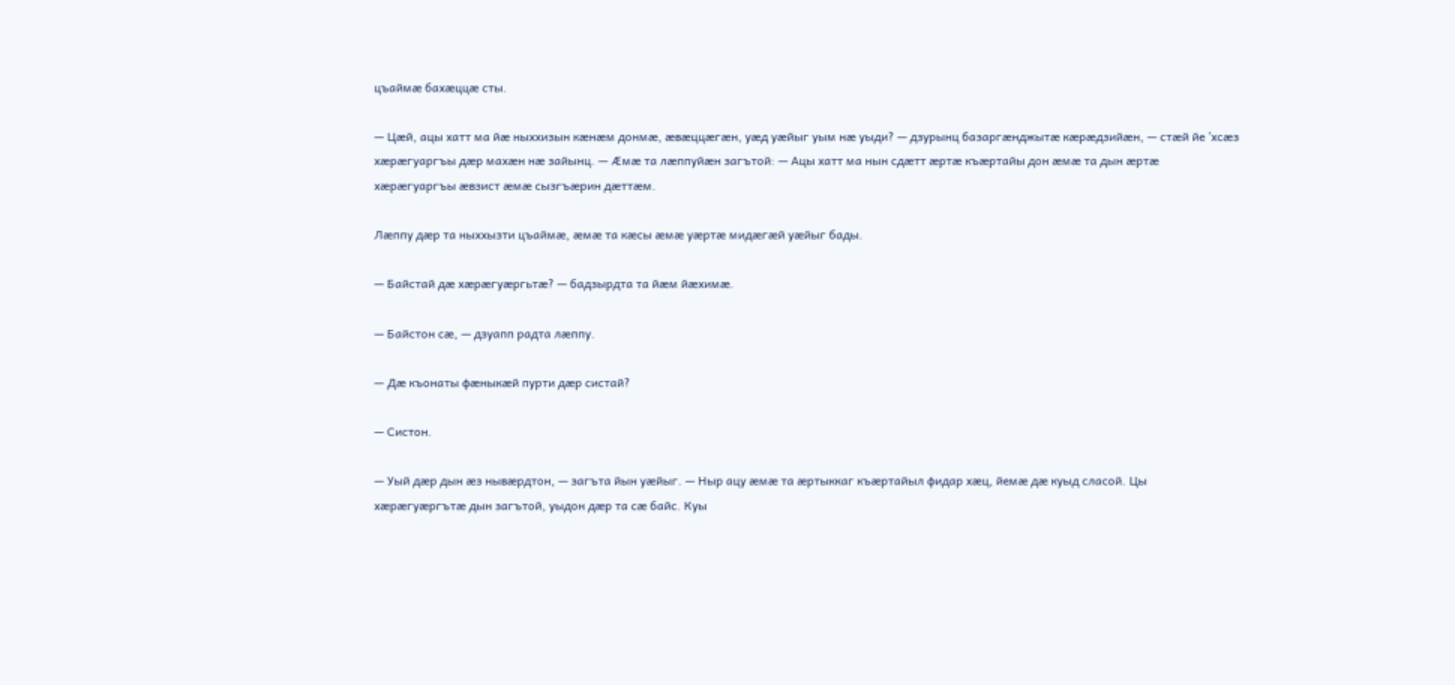цъаймæ бахæццæ сты.

— Цæй, ацы хатт ма йæ ныххизын кæнæм донмæ, æвæццæгæн, уæд уæйыг уым нæ уыди? — дзурынц базаргæнджытæ кæрæдзийæн, — стæй йе ’хсæз хæрæгуаргъы дæр махæн нæ зайынц. — Æмæ та лæппуйæн загътой: — Ацы хатт ма нын сдæтт æртæ къæртайы дон æмæ та дын æртæ хæрæгуаргъы æвзист æмæ сызгъæрин дæттæм.

Лæппу дæр та ныххызти цъаймæ, æмæ та кæсы æмæ уæртæ мидæгæй уæйыг бады.

— Байстай дæ хæрæгуæргьтæ? — бадзырдта та йæм йæхимæ.

— Байстон сæ, — дзуапп радта лæппу.

— Дæ къонаты фæныкæй пурти дæр систай?

— Систон.

— Уый дæр дын æз нывæрдтон, — загъта йын уæйыг. — Ныр ацу æмæ та æртыккаг къæртайыл фидар хæц, йемæ дæ куыд сласой. Цы хæрæгуæргътæ дын загътой, уыдон дæр та сæ байс. Куы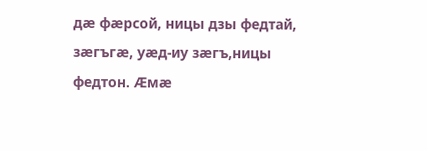дæ фæрсой, ницы дзы федтай, зæгъгæ, уæд-иу зæгъ,ницы федтон. Æмæ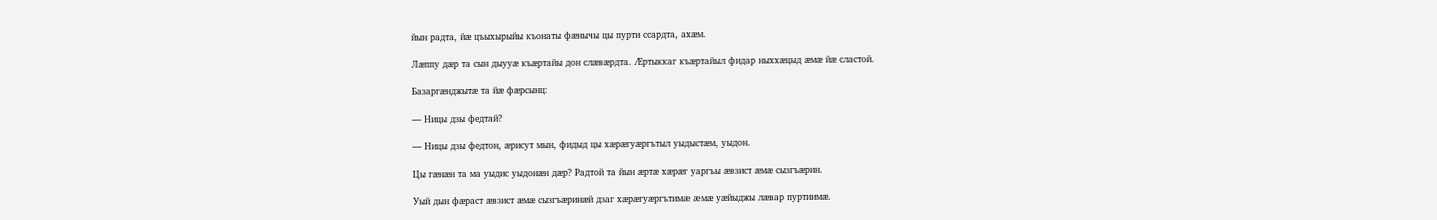йын радта, йæ цъыхырыйы къонаты фæнычы цы пурти ссардта, ахæм.

Лæппу дæр та сын дыууæ къæртайы дон слæвæрдта. Æртыккаг къæртайыл фидар ныххæцыд æмæ йæ сластой.

Базаргæнджытæ та йæ фæрсынц:

— Ницы дзы федтай?

— Ницы дзы федтон, æрисут мын, фидыд цы хæрæгуæргътыл уыдыстæм, уыдон.

Цы гæнæн та ма уыдис уыдонæн дæр? Радтой та йын æртæ хæрæг уаргъы æвзист æмæ сызгъæрин.

Уый дын фæраст æвзист æмæ сызгъæринæй дзаг хæрæгуæргътимæ æмæ уæйыджы лæвар пуртиимæ.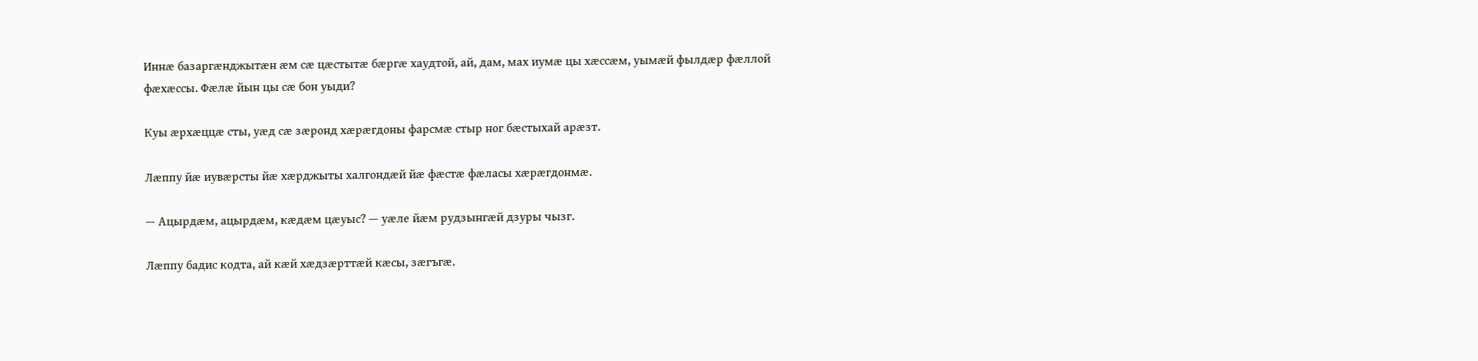Иннæ базаргæнджытæн æм сæ цæстытæ бæргæ хаудтой, ай, дам, мах иумæ цы хæссæм, уымæй фылдæр фæллой фæхæссы. Фæлæ йын цы сæ бон уыди?

Куы æрхæццæ сты, уæд сæ зæронд хæрæгдоны фарсмæ стыр ног бæстыхай арæзт.

Лæппу йæ иувæрсты йæ хæрджыты халгондæй йæ фæстæ фæласы хæрæгдонмæ.

— Ацырдæм, ацырдæм, кæдæм цæуыс? — уæле йæм рудзынгæй дзуры чызг.

Лæппу бадис кодта, ай кæй хæдзæрттæй кæсы, зæгъгæ.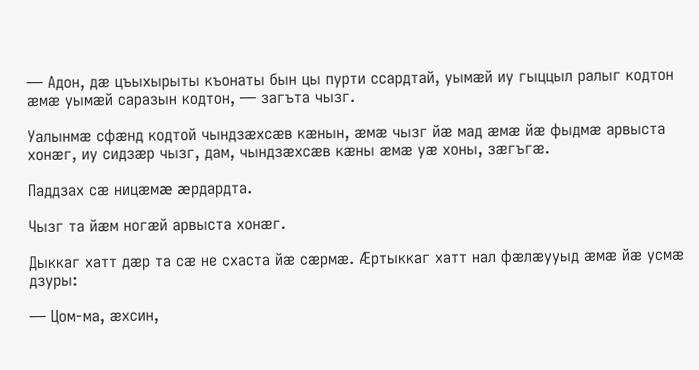— Адон, дæ цъыхырыты къонаты бын цы пурти ссардтай, уымæй иу гыццыл ралыг кодтон æмæ уымæй саразын кодтон, — загъта чызг.

Уалынмæ сфæнд кодтой чындзæхсæв кæнын, æмæ чызг йæ мад æмæ йæ фыдмæ арвыста хонæг, иу сидзæр чызг, дам, чындзæхсæв кæны æмæ уæ хоны, зæгъгæ.

Паддзах сæ ницæмæ æрдардта.

Чызг та йæм ногæй арвыста хонæг.

Дыккаг хатт дæр та сæ не схаста йæ сæрмæ. Æртыккаг хатт нал фæлæууыд æмæ йæ усмæ дзуры:

— Цом-ма, æхсин,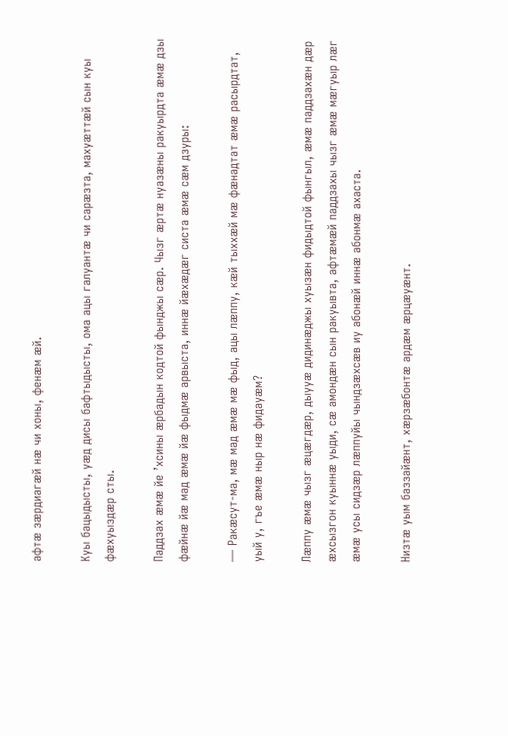афтæ зæрдиагæй нæ чи хоны, фенæм æй.

Куы бацыдысты, уæд дисы бафтыдысты, ома ацы галуантæ чи сарæзта, махуæттæй сын куы фæхуыздæр сты.

Паддзах æмæ йе ’хсины æрбадын кодтой фынджы сæр. Чызг æртæ нуазæны ракуырдта æмæ дзы фæйнæ йæ мад æмæ йæ фыдмæ арвыста, иннæ йæхæдæг систа æмæ сæм дзуры:

— Ракæсут-ма, мæ мад æмæ мæ фыд, ацы лæппу, кæй тыххæй мæ фæнадтат æмæ расырдтат, уый у, гъе æмæ ныр нæ фидауæм?

Лæппу æмæ чызг æцæгдæр, дыууæ дидинæджы хуызæн фидыдтой фынгыл, æмæ паддзахæн дæр æхсызгон куыннæ уыди, сæ амондæн сын ракуывта, афтæмæй паддзахы чызг æмæ мæгуыр лæг æмæ усы сидзæр лæппуйы чындзæхсæв иу абонæй иннæ абонмæ ахаста.

Низтæ уым баззайæнт, хæрзæбонтæ ардæм æрцæуæнт.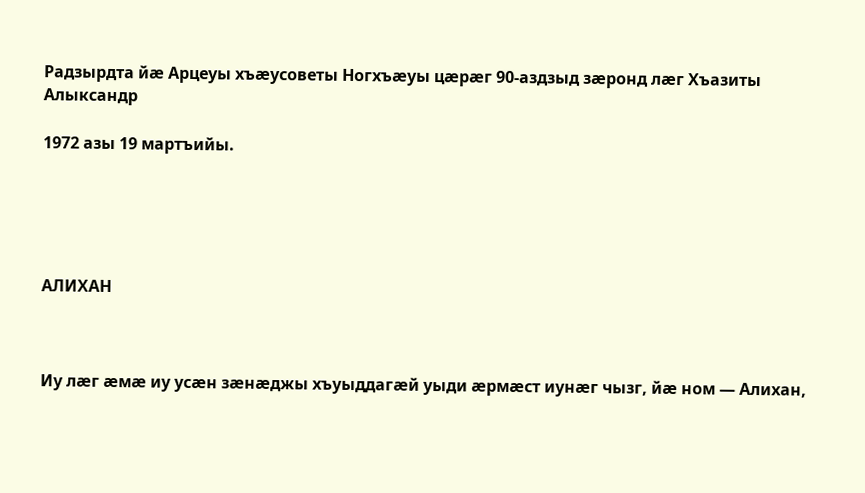Радзырдта йæ Арцеуы хъæусоветы Ногхъæуы цæрæг 90-аздзыд зæронд лæг Хъазиты Алыксандр

1972 азы 19 мартъийы.





АЛИХАН



Иу лæг æмæ иу усæн зæнæджы хъуыддагæй уыди æрмæст иунæг чызг, йæ ном — Алихан,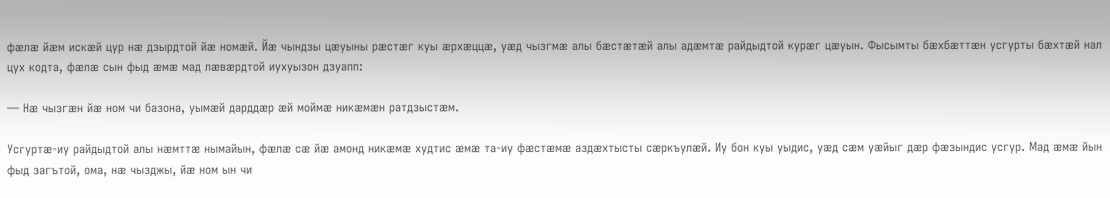фæлæ йæм искæй цур нæ дзырдтой йæ номæй. Йæ чындзы цæуыны рæстæг куы æрхæццæ, уæд чызгмæ алы бæстæтæй алы адæмтæ райдыдтой курæг цæуын. Фысымты бæхбæттæн усгурты бæхтæй нал цух кодта, фæлæ сын фыд æмæ мад лæвæрдтой иухуызон дзуапп:

— Нæ чызгæн йæ ном чи базона, уымæй дарддæр æй моймæ никæмæн ратдзыстæм.

Усгуртæ-иу райдыдтой алы нæмттæ нымайын, фæлæ сæ йæ амонд никæмæ худтис æмæ та-иу фæстæмæ аздæхтысты сæркъулæй. Иу бон куы уыдис, уæд сæм уæйыг дæр фæзындис усгур. Мад æмæ йын фыд загътой, ома, нæ чызджы, йæ ном ын чи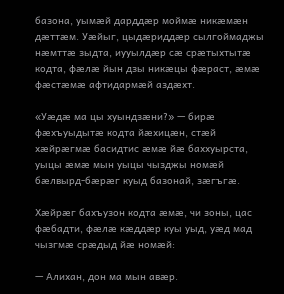базона, уымæй дарддæр моймæ никæмæн дæттæм. Уæйыг, цыдæриддæр сылгоймаджы нæмттæ зыдта, иууылдæр сæ срæтыхтытæ кодта, фæлæ йын дзы никæцы фæраст, æмæ фæстæмæ афтидармæй аздæхт.

«Уæдæ ма цы хуындзæни?» — бирæ фæхъуыдытæ кодта йæхицæн, стæй хæйрæгмæ басидтис æмæ йæ баххуырста, уыцы æмæ мын уыцы чызджы номæй бæлвырд-бæрæг куыд базонай, зæгъгæ.

Хæйрæг бахъузон кодта æмæ, чи зоны, цас фæбадти, фæлæ кæддæр куы уыд, уæд мад чызгмæ срæдыд йæ номæй:

— Алихан, дон ма мын авæр.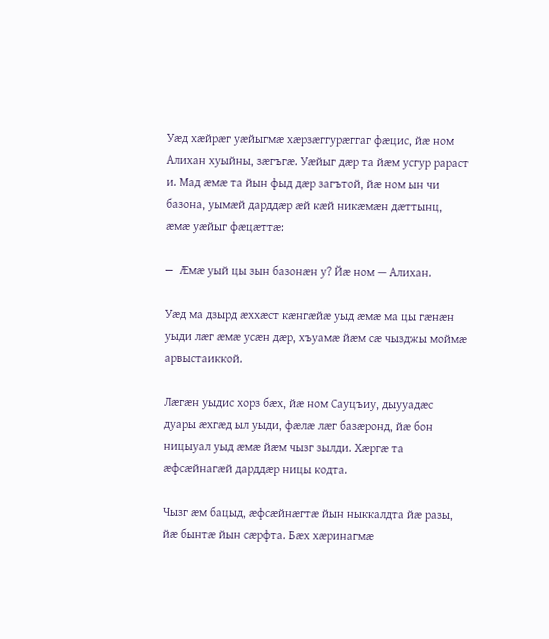Уæд хæйрæг уæйыгмæ хæрзæггурæггаг фæцис, йæ ном Алихан хуыйны, зæгъгæ. Уæйыг дæр та йæм усгур рараст и. Мад æмæ та йын фыд дæр загътой, йæ ном ын чи базона, уымæй дарддæр æй кæй никæмæн дæттынц, æмæ уæйыг фæцæттæ:

— Æмæ уый цы зын базонæн у? Йæ ном — Алихан.

Уæд ма дзырд æххæст кæнгæйæ уыд æмæ ма цы гæнæн уыди лæг æмæ усæн дæр, хъуамæ йæм сæ чызджы моймæ арвыстаиккой.

Лæгæн уыдис хорз бæх, йæ ном Сауцъиу, дыууадæс дуары æхгæд ыл уыди, фæлæ лæг базæронд, йæ бон ницыуал уыд æмæ йæм чызг зылди. Хæргæ та æфсæйнагæй дарддæр ницы кодта.

Чызг æм бацыд, æфсæйнæгтæ йын ныккалдта йæ разы, йæ бынтæ йын сæрфта. Бæх хæринагмæ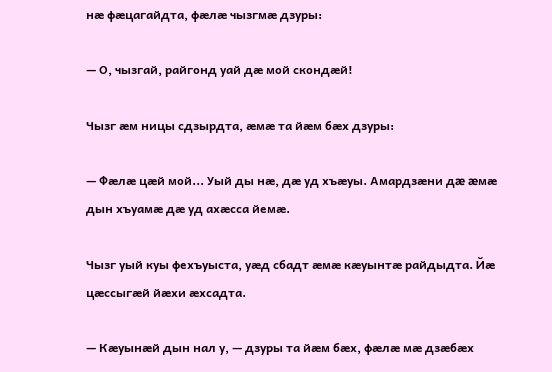нæ фæцагайдта, фæлæ чызгмæ дзуры:

— О, чызгай, райгонд уай дæ мой скондæй!

Чызг æм ницы сдзырдта, æмæ та йæм бæх дзуры:

— Фæлæ цæй мой... Уый ды нæ, дæ уд хъæуы. Амардзæни дæ æмæ дын хъуамæ дæ уд ахæсса йемæ.

Чызг уый куы фехъуыста, уæд сбадт æмæ кæуынтæ райдыдта. Йæ цæссыгæй йæхи æхсадта.

— Кæуынæй дын нал у, — дзуры та йæм бæх, фæлæ мæ дзæбæх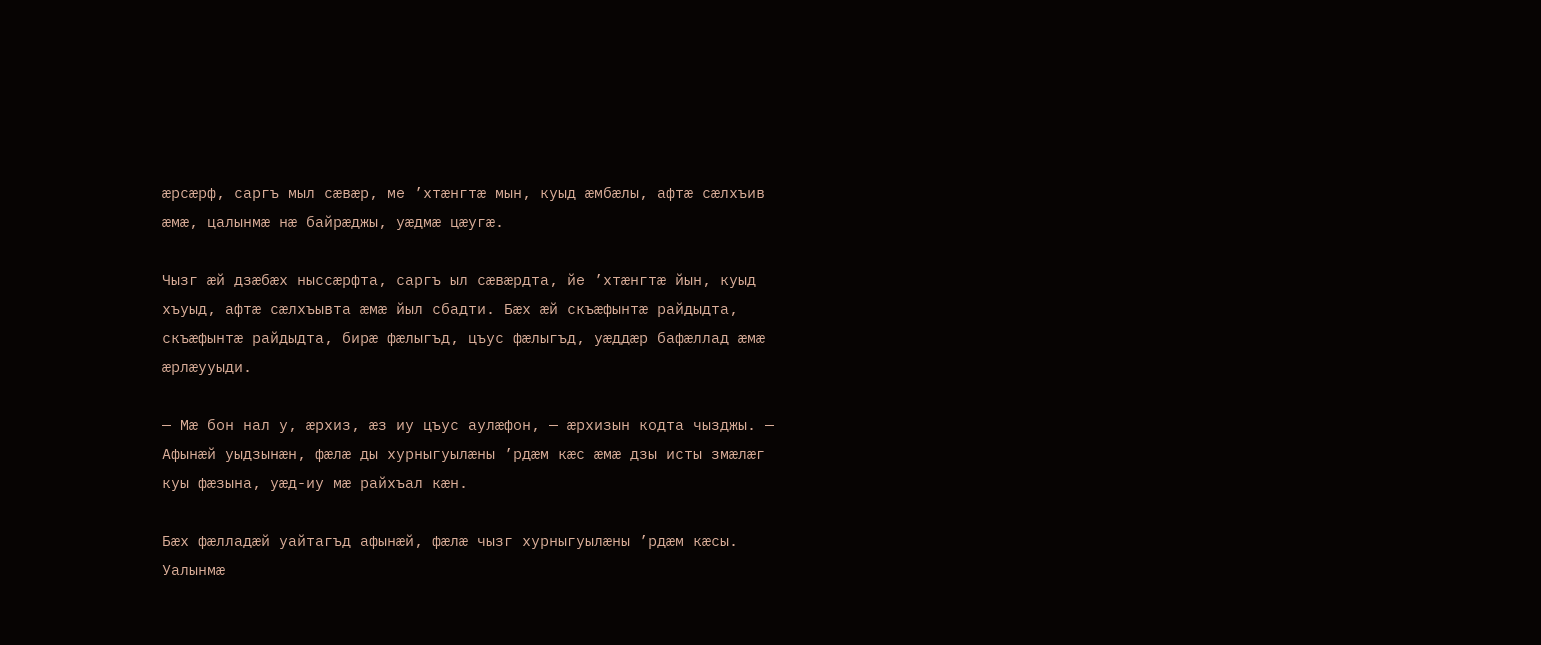æрсæрф, саргъ мыл сæвæр, ме ’хтæнгтæ мын, куыд æмбæлы, афтæ сæлхъив æмæ, цалынмæ нæ байрæджы, уæдмæ цæугæ.

Чызг æй дзæбæх ныссæрфта, саргъ ыл сæвæрдта, йе ’хтæнгтæ йын, куыд хъуыд, афтæ сæлхъывта æмæ йыл сбадти. Бæх æй скъæфынтæ райдыдта, скъæфынтæ райдыдта, бирæ фæлыгъд, цъус фæлыгъд, уæддæр бафæллад æмæ æрлæууыди.

— Мæ бон нал у, æрхиз, æз иу цъус аулæфон, — æрхизын кодта чызджы. — Афынæй уыдзынæн, фæлæ ды хурныгуылæны ’рдæм кæс æмæ дзы исты змæлæг куы фæзына, уæд-иу мæ райхъал кæн.

Бæх фæлладæй уайтагъд афынæй, фæлæ чызг хурныгуылæны ’рдæм кæсы. Уалынмæ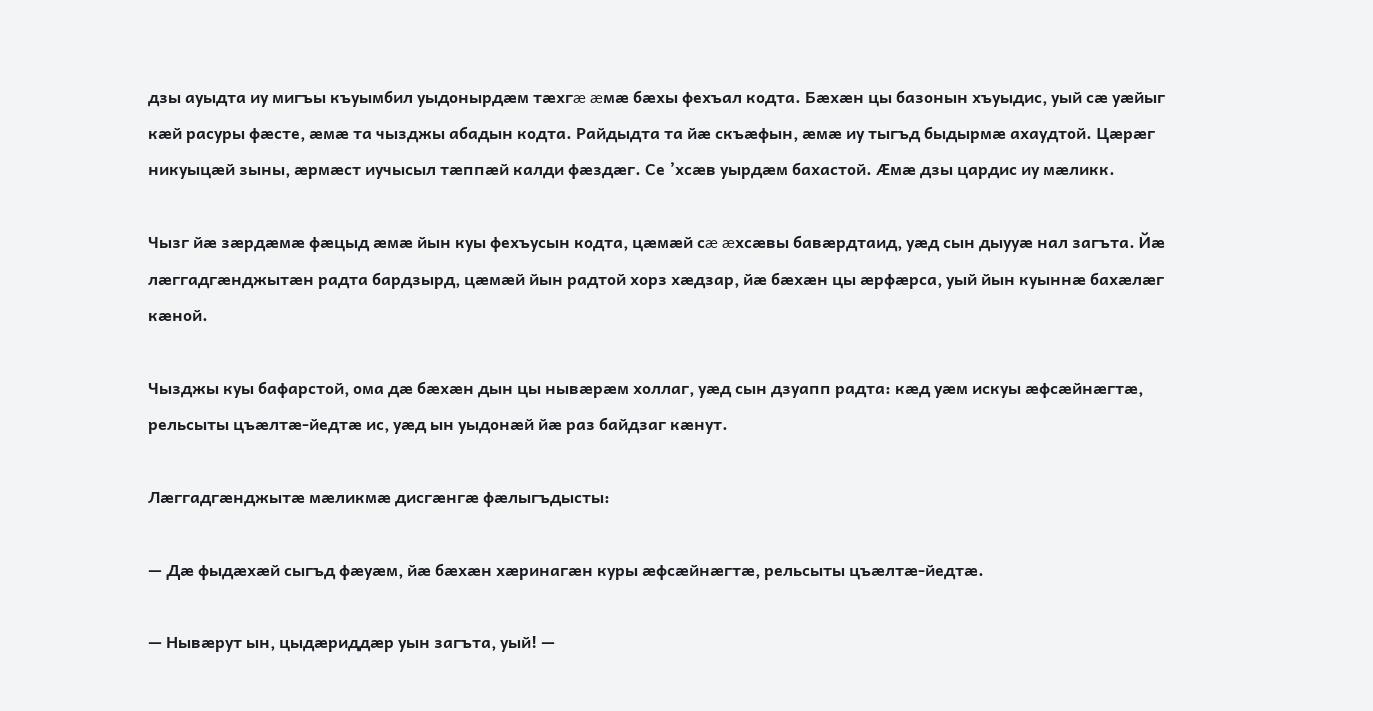дзы ауыдта иу мигъы къуымбил уыдонырдæм тæхгæ æмæ бæхы фехъал кодта. Бæхæн цы базонын хъуыдис, уый сæ уæйыг кæй расуры фæсте, æмæ та чызджы абадын кодта. Райдыдта та йæ скъæфын, æмæ иу тыгъд быдырмæ ахаудтой. Цæрæг никуыцæй зыны, æрмæст иучысыл тæппæй калди фæздæг. Се ’хсæв уырдæм бахастой. Æмæ дзы цардис иу мæликк.

Чызг йæ зæрдæмæ фæцыд æмæ йын куы фехъусын кодта, цæмæй сæ æхсæвы бавæрдтаид, уæд сын дыууæ нал загъта. Йæ лæггадгæнджытæн радта бардзырд, цæмæй йын радтой хорз хæдзар, йæ бæхæн цы æрфæрса, уый йын куыннæ бахæлæг кæной.

Чызджы куы бафарстой, ома дæ бæхæн дын цы нывæрæм холлаг, уæд сын дзуапп радта: кæд уæм искуы æфсæйнæгтæ, рельсыты цъæлтæ-йедтæ ис, уæд ын уыдонæй йæ раз байдзаг кæнут.

Лæггадгæнджытæ мæликмæ дисгæнгæ фæлыгъдысты:

— Дæ фыдæхæй сыгъд фæуæм, йæ бæхæн хæринагæн куры æфсæйнæгтæ, рельсыты цъæлтæ-йедтæ.

— Нывæрут ын, цыдæриддæр уын загъта, уый! —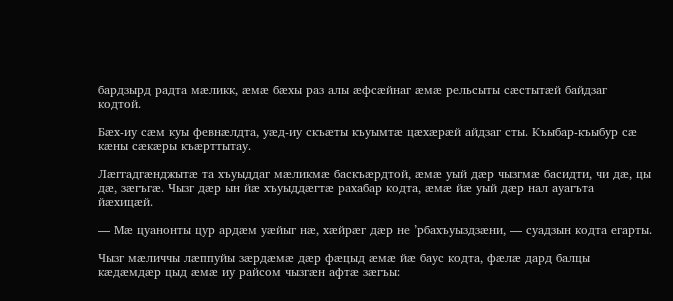бардзырд радта мæликк, æмæ бæхы раз алы æфсæйнаг æмæ рельсыты сæстытæй байдзаг кодтой.

Бæх-иу сæм куы февнæлдта, уæд-иу скъæты къуымтæ цæхæрæй айдзаг сты. Къыбар-къыбур сæ кæны сæкæры къæрттытау.

Лæггадгæнджытæ та хъуыддаг мæликмæ баскъæрдтой, æмæ уый дæр чызгмæ басидти, чи дæ, цы дæ, зæгъгæ. Чызг дæр ын йæ хъуыддæгтæ рахабар кодта, æмæ йæ уый дæр нал ауагъта йæхицæй.

— Мæ цуанонты цур ардæм уæйыг нæ, хæйрæг дæр не ’рбахъуыздзæни, — суадзын кодта егарты.

Чызг мæличчы лæппуйы зæрдæмæ дæр фæцыд æмæ йæ баус кодта, фæлæ дард балцы кæдæмдæр цыд æмæ иу райсом чызгæн афтæ зæгъы: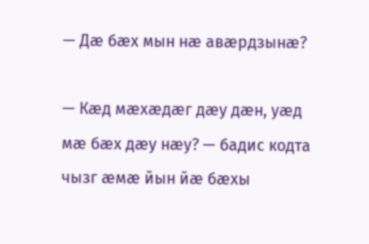— Дæ бæх мын нæ авæрдзынæ?

— Кæд мæхæдæг дæу дæн, уæд мæ бæх дæу нæу? — бадис кодта чызг æмæ йын йæ бæхы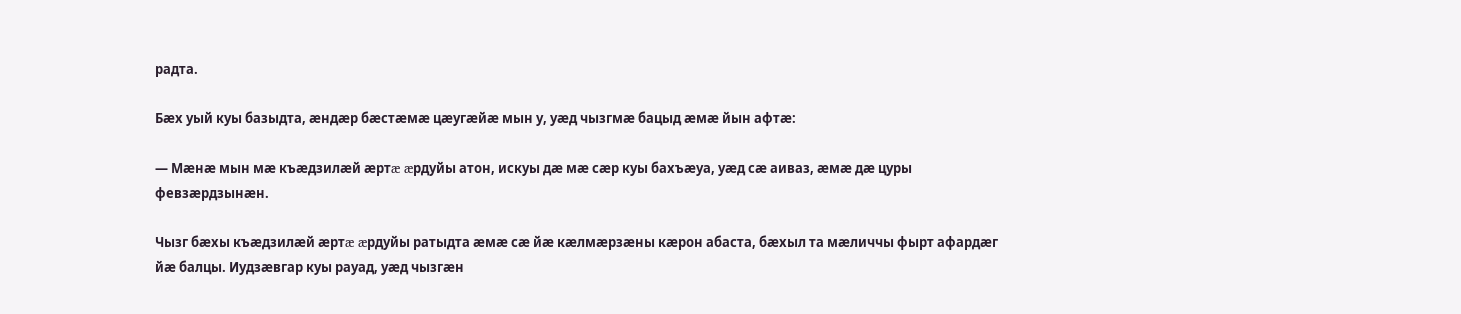радта.

Бæх уый куы базыдта, æндæр бæстæмæ цæугæйæ мын у, уæд чызгмæ бацыд æмæ йын афтæ:

— Мæнæ мын мæ къæдзилæй æртæ æрдуйы атон, искуы дæ мæ сæр куы бахъæуа, уæд сæ аиваз, æмæ дæ цуры февзæрдзынæн.

Чызг бæхы къæдзилæй æртæ æрдуйы ратыдта æмæ сæ йæ кæлмæрзæны кæрон абаста, бæхыл та мæличчы фырт афардæг йæ балцы. Иудзæвгар куы рауад, уæд чызгæн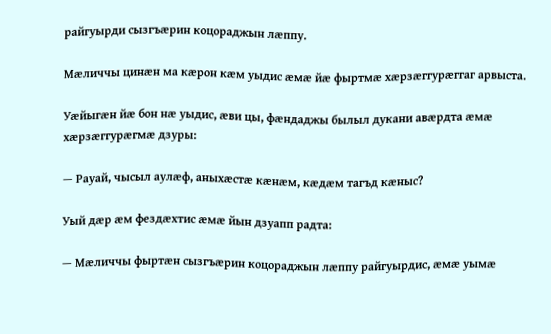райгуырди сызгъæрин коцораджын лæппу.

Мæличчы цинæн ма кæрон кæм уыдис æмæ йæ фыртмæ хæрзæггурæггаг арвыста.

Уæйыгæн йæ бон нæ уыдис, æви цы, фæндаджы былыл дукани авæрдта æмæ хæрзæггурæгмæ дзуры:

— Рауай, чысыл аулæф, аныхæстæ кæнæм, кæдæм тагъд кæныс?

Уый дæр æм фездæхтис æмæ йын дзуапп радта:

— Мæличчы фыртæн сызгъæрин коцораджын лæппу райгуырдис, æмæ уымæ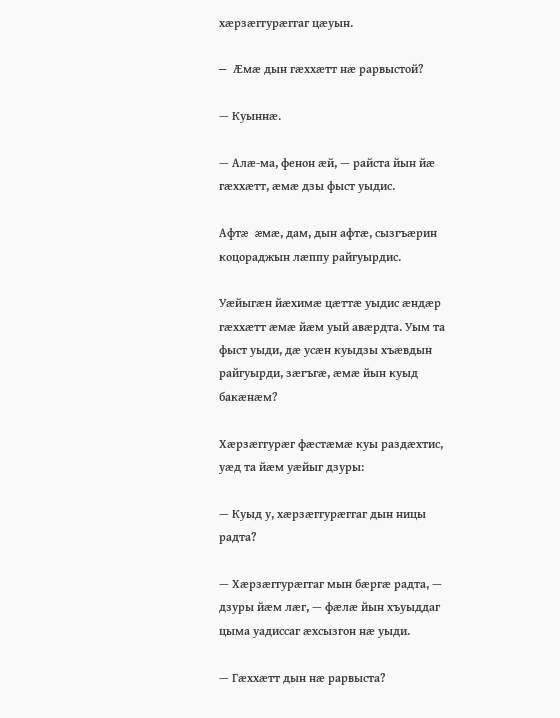хæрзæггурæггаг цæуын.

— Æмæ дын гæххæтт нæ рарвыстой?

— Куыннæ.

— Алæ-ма, фенон æй, — райста йын йæ гæххæтт, æмæ дзы фыст уыдис.

Афтæ æмæ, дам, дын афтæ, сызгъæрин коцораджын лæппу райгуырдис.

Уæйыгæн йæхимæ цæттæ уыдис æндæр гæххæтт æмæ йæм уый авæрдта. Уым та фыст уыди, дæ усæн куыдзы хъæвдын райгуырди, зæгъгæ, æмæ йын куыд бакæнæм?

Хæрзæггурæг фæстæмæ куы раздæхтис, уæд та йæм уæйыг дзуры:

— Куыд у, хæрзæггурæггаг дын ницы радта?

— Хæрзæггурæггаг мын бæргæ радта, — дзуры йæм лæг, — фæлæ йын хъуыддаг цыма уадиссаг æхсызгон нæ уыди.

— Гæххæтт дын нæ рарвыста?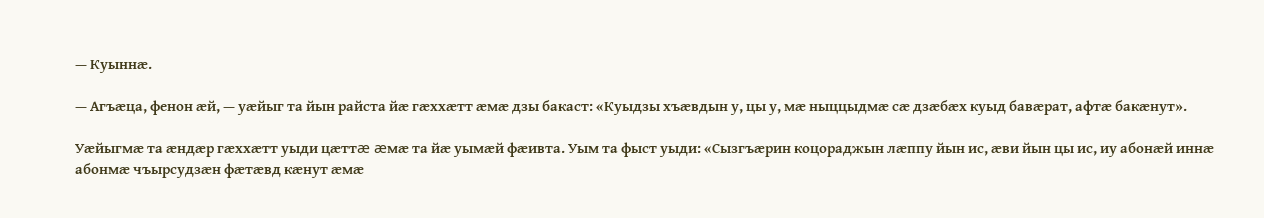— Куыннæ.

— Агъæца, фенон æй, — уæйыг та йын райста йæ гæххæтт æмæ дзы бакаст: «Куыдзы хъæвдын у, цы у, мæ ныццыдмæ сæ дзæбæх куыд бавæрат, афтæ бакæнут».

Уæйыгмæ та æндæр гæххæтт уыди цæттæ æмæ та йæ уымæй фæивта. Уым та фыст уыди: «Сызгъæрин коцораджын лæппу йын ис, æви йын цы ис, иу абонæй иннæ абонмæ чъырсудзæн фæтæвд кæнут æмæ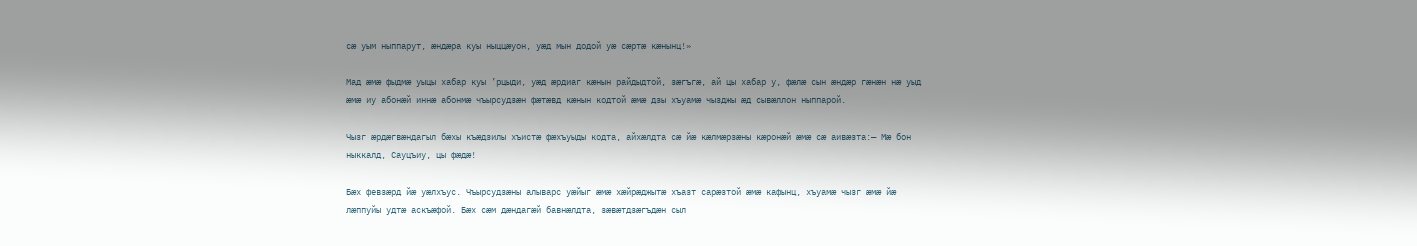сæ уым ныппарут, æндæра куы ныццæуон, уæд мын додой уæ сæртæ кæнынц!»

Мад æмæ фыдмæ уыцы хабар куы ’рцыди, уæд æрдиаг кæнын райдыдтой, зæгъгæ, ай цы хабар у, фæлæ сын æндæр гæнæн нæ уыд æмæ иу абонæй иннæ абонмæ чъырсудзæн фæтæвд кæнын кодтой æмæ дзы хъуамæ чызджы æд сывæллон ныппарой.

Чызг æрдæгвæндагыл бæхы къæдзилы хъистæ фæхъуыды кодта, айхæлдта сæ йæ кæлмæрзæны кæронæй æмæ сæ аивæзта:— Мæ бон ныккалд, Сауцъиу, цы фæдæ!

Бæх февзæрд йæ уæлхъус. Чъырсудзæны алыварс уæйыг æмæ хæйрæджытæ хъазт сарæзтой æмæ кафынц, хъуамæ чызг æмæ йæ лæппуйы удтæ аскъæфой. Бæх сæм дæндагæй бавнæлдта, зæвæтдзæгъдæн сыл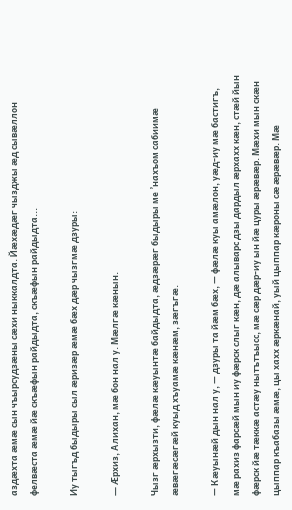аздæхта æмæ сын чъырсудзæны сæхи ныккалдта. Йæхæдæг чызджы æд сывæллон фелвæста æмæ йæ скъæфын райдыдта, скъæфын райдыдта...

Иу тыгъд быдыры сыл æризæр æмæ бæх дæр чызгмæ дзуры:

— Æрхиз, Алихан, мæ бон нал у. Мæлгæ кæнын.

Чызг æрхызти, фæлæ кæуынтæ байдыдта, æдзæрæг быдыры ме ’нахъом сабиимæ æвæгæсæгæй куыд хъуамæ кæнæм, зæгъгæ.

— Кæуынæй дын нал у, — дзуры та йæм бæх, — фæлæ куы амæлон, уæд-иу мæ бастигъ, мæ рахиз фарсæй мын иу фæрск слыг кæн, дæ алыварс дзы дардыл æрхахх кæн, стæй йын фæрск йæ тæккæ астæу нытътъысс, мæ сæр дæр-иу ын йæ цуры æрæвæр. Мæхи мын скæн цыппар къабазы æмæ, цы хахх æркæнай, уый цыппар кæроны сæ æрæвæр. Мæ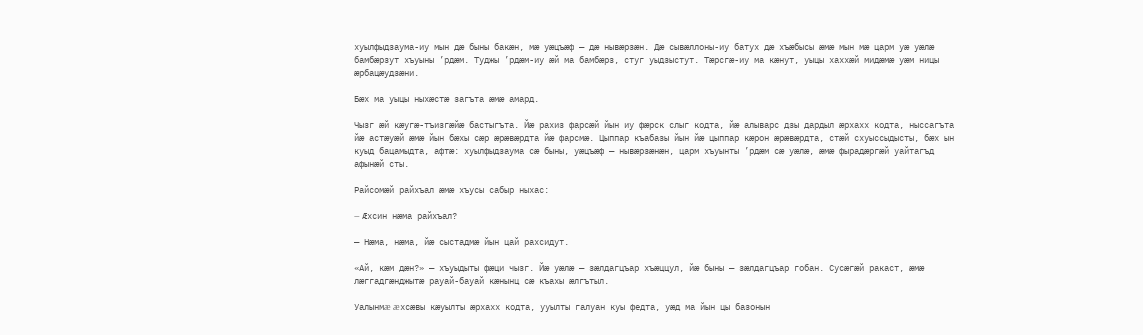хуылфыдзаума-иу мын дæ быны бакæн, мæ уæцъæф — дæ нывæрзæн. Дæ сывæллоны-иу батух дæ хъæбысы æмæ мын мæ царм уæ уæлæ бамбæрзут хъуыны ’рдæм. Туджы ’рдæм-иу æй ма бамбæрз, стуг уыдзыстут. Тæрсгæ-иу ма кæнут, уыцы хаххæй мидæмæ уæм ницы æрбацæудзæни.

Бæх ма уыцы ныхæстæ загъта æмæ амард.

Чызг æй кæугæ-тъизгæйæ бастыгъта. Йæ рахиз фарсæй йын иу фæрск слыг кодта, йæ алыварс дзы дардыл æрхахх кодта, ныссагъта йæ астæуæй æмæ йын бæхы сæр æрæвæрдта йæ фарсмæ. Цыппар къабазы йын йæ цыппар кæрон æрæвæрдта, стæй схуыссыдысты, бæх ын куыд бацамыдта, афтæ: хуылфыдзаума сæ быны, уæцъæф — нывæрзæнæн, царм хъуынты ’рдæм сæ уæлæ, æмæ фырадæргæй уайтагъд афынæй сты.

Райсомæй райхъал æмæ хъусы сабыр ныхас:

— Æхсин нæма райхъал?

— Нæма, нæма, йæ сыстадмæ йын цай рахсидут.

«Ай, кæм дæн?» — хъуыдыты фæци чызг. Йæ уæлæ — зæлдагцъар хъæццул, йæ быны — зæлдагцъар гобан. Сусæгæй ракаст, æмæ лæггадгæнджытæ рауай-бауай кæнынц сæ къахы æлгътыл.

Уалынмæ æхсæвы кæуылты æрхахх кодта, ууылты галуан куы федта, уæд ма йын цы базонын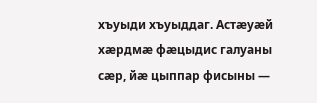хъуыди хъуыддаг. Астæуæй хæрдмæ фæцыдис галуаны сæр, йæ цыппар фисыны —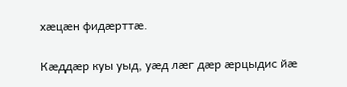хæцæн фидæрттæ.

Кæддæр куы уыд, уæд лæг дæр æрцыдис йæ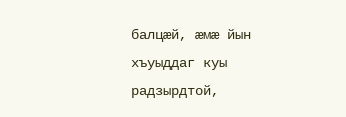балцæй, æмæ йын хъуыддаг куы радзырдтой,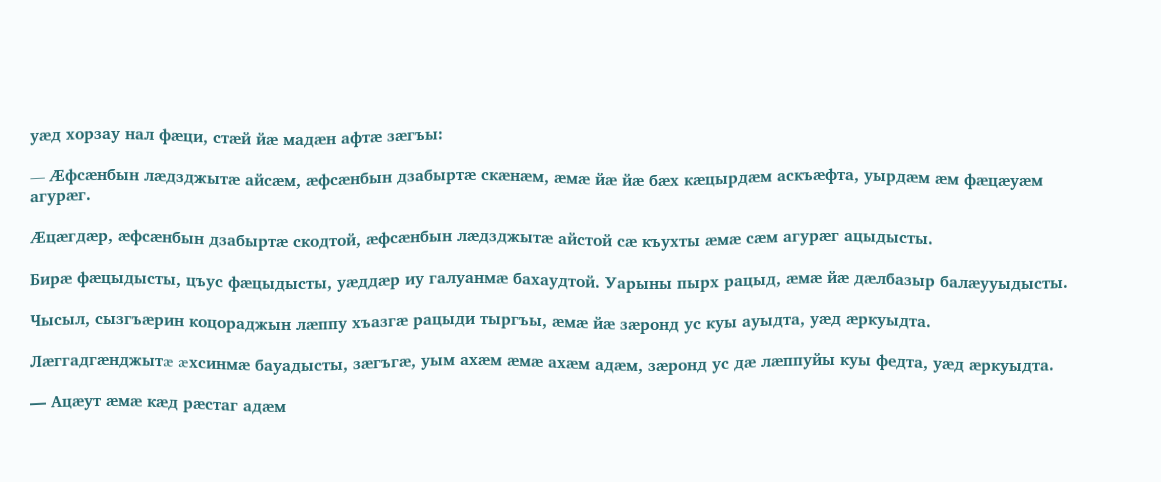уæд хорзау нал фæци, стæй йæ мадæн афтæ зæгъы:

— Æфсæнбын лæдзджытæ айсæм, æфсæнбын дзабыртæ скæнæм, æмæ йæ йæ бæх кæцырдæм аскъæфта, уырдæм æм фæцæуæм агурæг.

Æцæгдæр, æфсæнбын дзабыртæ скодтой, æфсæнбын лæдзджытæ айстой сæ къухты æмæ сæм агурæг ацыдысты.

Бирæ фæцыдысты, цъус фæцыдысты, уæддæр иу галуанмæ бахаудтой. Уарыны пырх рацыд, æмæ йæ дæлбазыр балæууыдысты.

Чысыл, сызгъæрин коцораджын лæппу хъазгæ рацыди тыргъы, æмæ йæ зæронд ус куы ауыдта, уæд æркуыдта.

Лæггадгæнджытæ æхсинмæ бауадысты, зæгъгæ, уым ахæм æмæ ахæм адæм, зæронд ус дæ лæппуйы куы федта, уæд æркуыдта.

— Ацæут æмæ кæд рæстаг адæм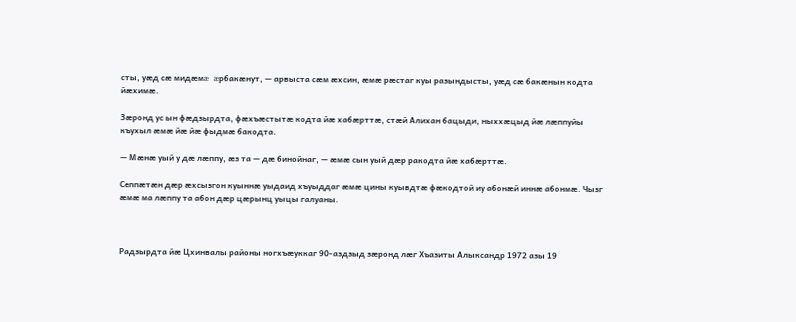сты, уæд сæ мидæмæ æрбакæнут, — арвыста сæм æхсин, æмæ рæстаг куы разындысты, уæд сæ бакæнын кодта йæхимæ.

Зæронд ус ын фæдзырдта, фæхъæстытæ кодта йæ хабæрттæ, стæй Алихан бацыди, ныххæцыд йæ лæппуйы къухыл æмæ йæ йæ фыдмæ бакодта.

— Мæнæ уый у дæ лæппу, æз та — дæ бинойнаг, — æмæ сын уый дæр ракодта йæ хабæрттæ.

Сеппæтæн дæр æхсызгон куыннæ уыдаид хъуыддаг æмæ цины куывдтæ фæкодтой иу абонæй иннæ абонмæ. Чызг æмæ ма лæппу та абон дæр цæрынц уыцы галуаны.



Радзырдта йæ Цхинвалы районы ногхъæуккаг 90-аздзыд зæронд лæг Хъазиты Алыксандр 1972 азы 19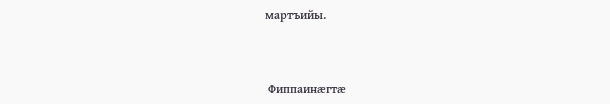мартъийы.



 Фиппаинæгтæ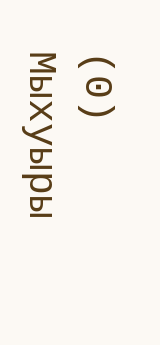(0)      Мыхуыры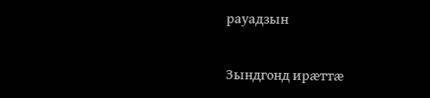рауадзын

Зындгонд ирæттæ